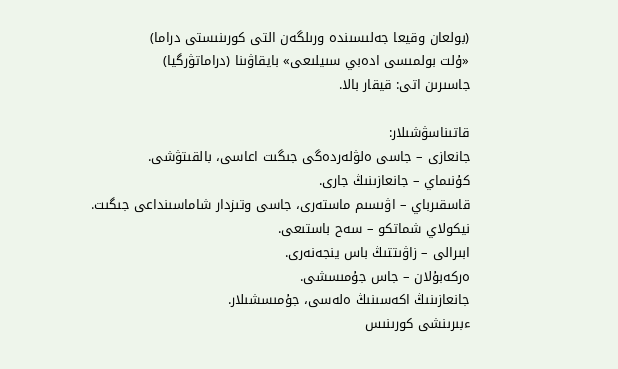(بولعان وقيعا جەلىسىندە ورىلگەن التى كورىنىستى دراما)
«ۇلت بولمىسى ادەبي سىيلىعى» بايقاۋىنا (دراماتۋرگيا)
جاسىرىن اتى: قيقار بالا.

قاتىناسۋشىلار:
جانعازى – جاسى ەلۋلەردەگى جىگىت اعاسى، بالقىتۋشى.
كۇنىماي – جانعازىنىڭ جارى.
قاسقىرباي – اۋىسىم ماستەرى، جاسى وتىزدار شاماسىنداعى جىگىت.
نيكولاي شماتكو – سەح باستىعى.
ابىرالى – زاۋىتتىڭ باس ينجەنەرى.
ەركەبۇلان – جاس جۇمىسشى.
جانعازىنىڭ اكەسىنىڭ ەلەسى، جۇمىسشىلار.
ءبىرىنشى كورىنىس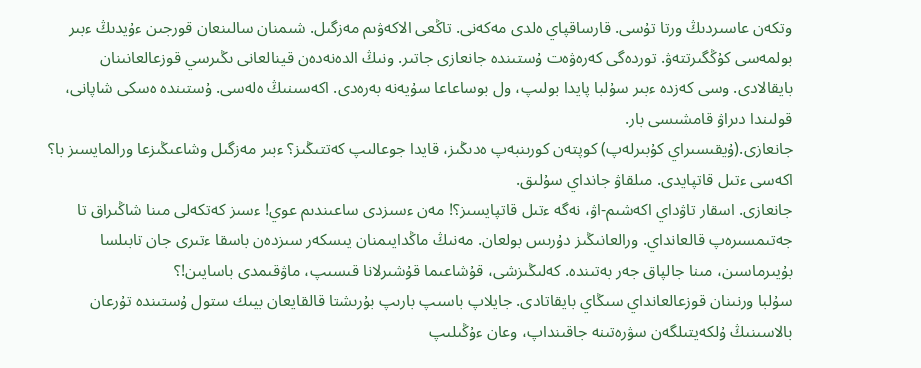وتكەن عاسىردىڭ ورتا تۇسى. قارساقپاي ەلدى مەكەنى. تاڭعى الاكەۋىم مەزگىل. شىمنان سالىنعان قورجىن ءۇيدىڭ ءبىر بولمەسى كۇڭگىرتتەۋ. توردەگى كەرەۋەت ۇستىندە جانعازى جاتىر. ونىڭ الدەنەدەن قينالعانى ىڭىرسي قوزعالعانىنان بايقالادى. وسى كەزدە ءبىر سۇلبا پايدا بولىپ، ول بوساعاعا سۇيەنە بەرەدى. اكەسىنىڭ ەلەسى. ۇستىندە ەسكى شاپانى، قولىندا دىراۋ قامشىسى بار.
جانعازى.(ۇيقىسىراي كۇبىرلەپ) كوپتەن كورىنبەپ ەدىڭىز، قايدا جوعالىپ كەتتىڭىز؟ ءبىر مەزگىل وشاعىڭىزعا ورالمايسىز با؟
اكەسى ءتىل قاتپايدى. مىلقاۋ جانداي سۇلىق.
جانعازى. اسقار تاۋداي اكەشىم-اۋ، نەگە ءتىل قاتپايسىز؟! مەن ءسىزدى ساعىندىم عوي! ءسىز كەتكەلى مىنا شاڭىراق تا جەتىمسىرەپ قالعانداي. ورالعانىڭىز دۇرىس بولعان. مەنىڭ ماڭدايىمنان يىسكەر سىزدەن باسقا ءتىرى جان تابىلسا بۇيىرماسىن، مىنا جالپاق جەر بەتىندە. كەلىڭىزشى، قۇشاعىما قۇشىرلانا قىسىپ، ماۋقىمدى باسايىن!؟
سۇلبا ورنىنان قوزعالعانداي سىڭاي بايقاتادى. جايلاپ باسىپ بارىپ بۇرىشتا قالقايعان بيىك ستول ۇستىندە تۇرعان بالاسىنىڭ ۇلكەيتىلگەن سۋرەتىنە جاقىنداپ، وعان ءۇڭىلىپ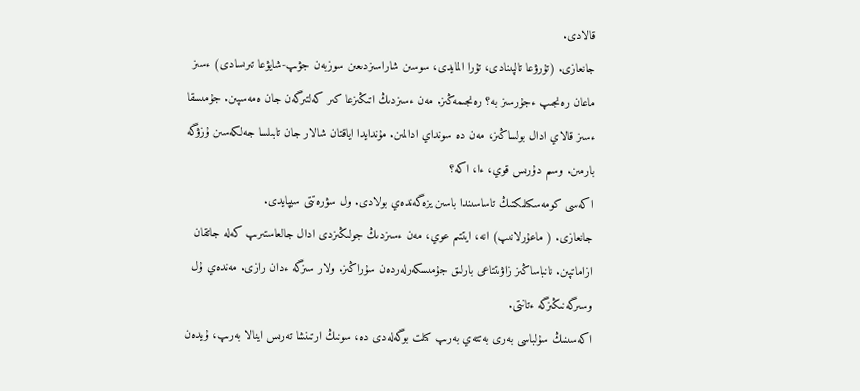قالادى.
جانعازى. (تۇرۋعا تالپىنادى، تۇرا المايدى، سوسىن شاراسىزدىعىن سوزبەن جۋىپ-شايۋعا تىرىسادى) ءسىز ماعان رەنجىپ ءجۇرسىز بە؟ رەنجىمەڭىز. مەن ءسىزدىڭ اتىڭىزعا كىر كەلتىرگەن جان ەمەسپىن. جۇمىسقا ءسىز قالاي ادال بولساڭىز، مەن دە سونداي ادالمىن. مۇندايدا اياقتان شالار جان تابىلسا جەلكەسىن ۇزۋگە بارمىن. وسىم دۇرىس قوي، ءا، اكە؟
اكەسى كومەسكىلىكتىڭ تاساسىندا باسىن يزەگەندەي بولادى. ول سۋرەتتى سيپايدى.
جانعازى. ( ماعۇرلانىپ) انە، ايتتىم عوي، مەن ءسىزدىڭ جولىڭىزدى ادال جالعاستىرىپ كەلە جاتقان ازاماتپىن. نانباساڭىز زاۋىتتاعى بارلىق جۇمىسكەرلەردەن سۇراڭىز. ولار سىزگە ءدان رازى. مەندەي ۇل وسىرگەنىڭىزگە ءتانتى.
اكەسىنىڭ سۇلباسى بەرى بەتتەي بەرىپ كىلت بوگەلەدى دە، سونىڭ ارتىنشا تەرىس اينالا بەرىپ، ۇيدەن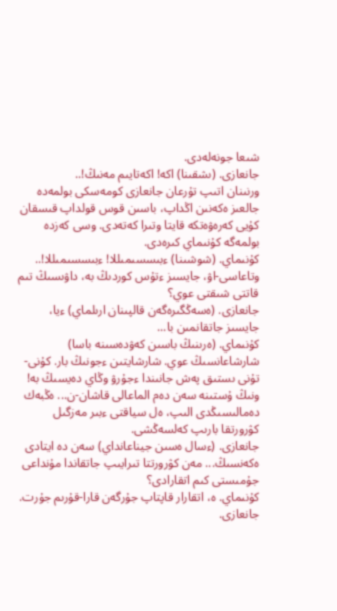شىعا جونەلەدى.
جانعازى. (ىشقىنا) اكە! اكەتايىم مەنىڭ!..
ورنىنان اتىپ تۇرعان جانعازى كومەسكى بولمەدە جالعىز ەكەنىن اڭداپ، باسىن قوس قولداپ قىسقان كۇيى كەرەۋەتكە قايتا وتىرا كەتەدى. وسى كەزدە بولمەگە كۇنىماي كىرەدى.
كۇنىماي. (شوشىنا) ءبىسسىمىللا! ءبىسسىمىللا!.. وتاعاسى-اۋ، جايسىز ءتۇس كوردىڭ بە، داۋىسىڭ تىم قاتتى شىقتى عوي؟
جانعازى. (ەسەڭگىرەگەن قالپىنان ارىلماي) ءيا، جايسىز جاتقانمىن با...
كۇنىماي. (ەرىنىڭ باسىن كەۋدەسىنە باسا) شارشاعانسىڭ عوي. شارشايتىن ءجونىڭ بار. كۇنى-تۇنى ىستىق پەش جانىندا ءجۇرۋ وڭاي دەيسىڭ بە! ونىڭ ۇستىنە سەن دەم الماعالى قاشان-ن... ەڭبەك دەمالىسىڭدى الىپ، ەل سياقتى ءبىر مەزگىل كۋرورتقا بارىپ كەلسەڭشى.
جانعازى. (ءسال ەسىن جيناعانداي) سەن دە ايتادى ەكەنسىڭ... مەن كۋرورتتا تىرايىپ جاتقاندا مۇنداعى جۇمىستى كىم اتقارادى؟
كۇنىماي. ە، اتقارار قاپتاپ جۇرگەن قارا-قۇرىم جۇرت.
جانعازى.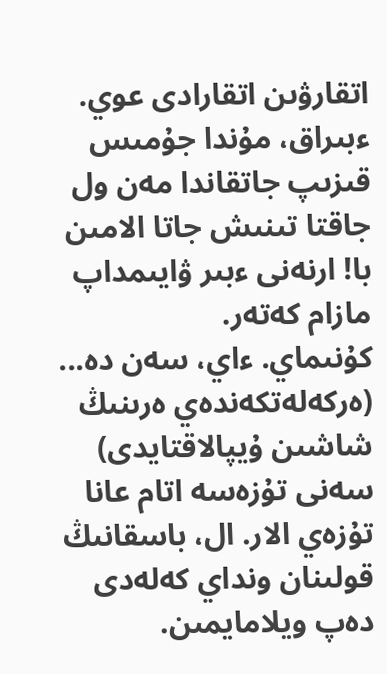اتقارۋىن اتقارادى عوي. ءبىراق، مۇندا جۇمىس قىزىپ جاتقاندا مەن ول جاقتا تىنىش جاتا الامىن با! ارنەنى ءبىر ۋايىمداپ مازام كەتەر.
كۇنىماي. ءاي، سەن دە... (ەركەلەتكەندەي ەرىنىڭ شاشىن ۇيپالاقتايدى) سەنى تۇزەسە اتام عانا تۇزەي الار. ال، باسقانىڭ قولىنان ونداي كەلەدى دەپ ويلامايمىن.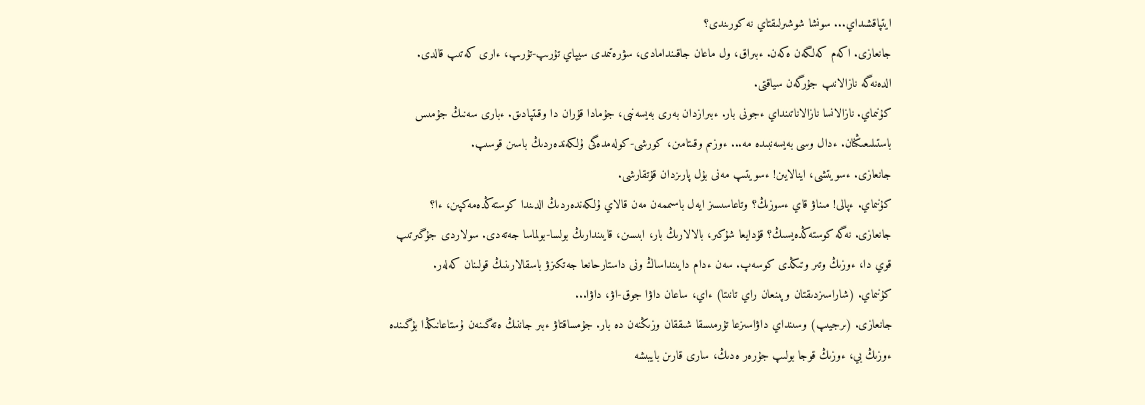ايتپاقشىداي... سونشا شوشىرلىقتاي نە كورىندى؟
جانعازى. اكەم كەلگەن ەكەن. ءبىراق، ول ماعان جاقىندامادى، سۋرەتىمدى سيپاي تۇرىپ-تۇرىپ، ءارى كەتىپ قالدى. الدەنەگە نازالانىپ جۇرگەن سياقتى.
كۇنىماي. نازالانسا نازالاناتىنداي ءجونى بار. ءبىرازدان بەرى بەيسەنبى، جۇمادا قۇران دا وقىتپادىق. ءبارى سەنىڭ جۇمىس باستىلىعىڭنان. ءدال وسى بەيسەنبىدە مە... ءوزىم وقىتامىن، كورشى-كولەمدەگى ۇلكەندەردىڭ باسىن قوسىپ.
جانعازى. ءسويتشى، اينالايىن! ءسويتىپ مەنى بۇل پارىزدان قۇتقارشى.
كۇنىماي. ءپالى! مىناۋ قاي ءسوزىڭ؟ وتاعاسىسىز ايەل باسىممەن مەن قالاي ۇلكەندەردىڭ الدىندا كوستەڭدەمەكپىن، ءا؟
جانعازى. نەگە كوستەڭدەيسىڭ؟ قۇدايعا شۇكىر، بالالارىڭ بار، ابىسىن، قايىندارىڭ بولسا-بولماسا جەتەدى. سولاردى جۇگىرتىپ قوي دا، ءوزىڭ وتىر وتىڭدى كوسەپ. سەن ءدام دايىنداساڭ ونى داستارحانعا جەتكىزۋ باسقالارىنىڭ قولىنان كەلەر.
كۇنىماي. (شاراسىزدىقتان وپىنعان راي تانىتا) ءاي، ساعان داۋا جوق-اۋ، داۋا...
جانعازى. (ىرجيىپ) وسىنداي داۋاسىزعا تۇرمىسقا شىققان وزىڭنەن دە بار. جۇمساقتاۋ ءبىر جاننىڭ ەتەگىنەن ۇستاعانىڭدا بۇگىندە ءوزىڭ بي، ءوزىڭ قوجا بولىپ جۇرەر ەدىڭ، سارى قارىن بايبىشە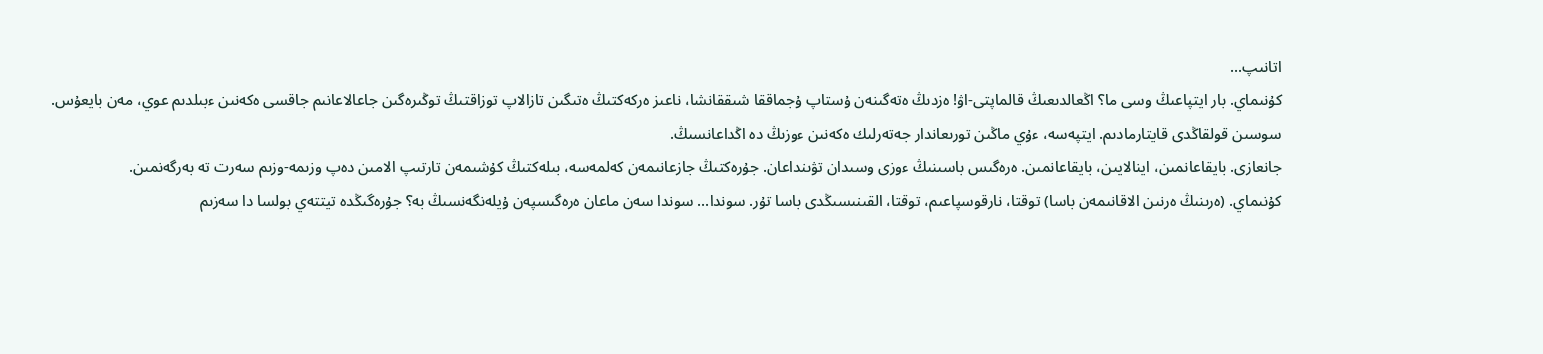اتانىپ...
كۇنىماي. بار ايتپاعىڭ وسى ما؟ اڭعالدىعىڭ قالماپتى-اۋ! ەزدىڭ ەتەگىنەن ۇستاپ ۇجماققا شىققانشا، ناعىز ەركەكتىڭ ەتىگىن تازالاپ توزاقتىڭ توڭىرەگىن جاعالاعانىم جاقسى ەكەنىن ءبىلدىم عوي، مەن بايعۇس. سوسىن قولقاڭدى قايتارمادىم. ايتپەسە، ءۇي ماڭىن تورىعاندار جەتەرلىك ەكەنىن ءوزىڭ دە اڭداعانسىڭ.
جانعازى. بايقاعانمىن، اينالايىن، بايقاعانمىن. ەرەگىس باسىنىڭ ءوزى وسىدان تۋىنداعان. جۇرەكتىڭ جازعانىمەن كەلمەسە، بىلەكتىڭ كۇشىمەن تارتىپ الامىن دەپ وزىمە-وزىم سەرت تە بەرگەنمىن.
كۇنىماي. (ەرىنىڭ ەرنىن الاقانىمەن باسا) توقتا، نارقوسپاعىم، توقتا، القىنىسىڭدى باسا تۇر. سوندا... سوندا سەن ماعان ەرەگىسپەن ۇيلەنگەنسىڭ بە؟ جۇرەگىڭدە تيتتەي بولسا دا سەزىم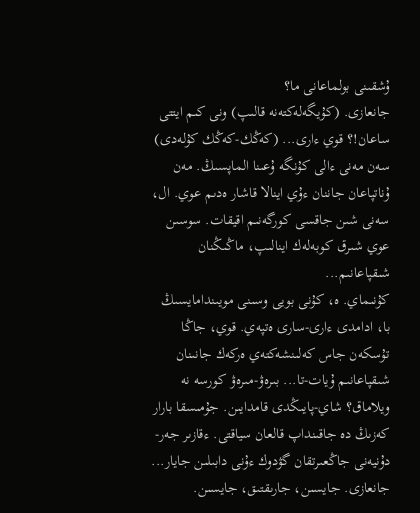ۇشقىنى بولماعانى ما؟
جانعازى. (كۇيگەلەكتەنە قالىپ) ونى كىم ايتتى ساعان!؟ قوي ءارى... (كەڭك-كەڭك كۇلەدى) سەن مەنى ءالى كۇنگە ۇعىنا الماپسىڭ. مەن ۇناتپاعان جاننان ءۇي اينالا قاشار ەدىم عوي. ال، سەنى شىن جاقسى كورگەنىم اقيقات. سوسىن عوي شىرق كوبەلەك اينالىپ، ماڭىڭنان شىقپاعانىم...
كۇنىماي. ە، كۇنى بويى وسىنى مويىندامايسىڭ با، ادامدى ءارى-سارى ەتپەي. قوي، جاڭا تۇسكەن جاس كەلىنشەكتەي ەركەك جانىنان شىقپاعانىم ۇيات-تا... بىرەۋ-مىرەۋ كورسە نە ويلاماق؟ شاي-پايىڭدى قامدايىن. جۇمىسقا بارار كەزىڭ دە جاقىنداپ قالعان سياقتى. ءقازىر جەر-دۇنيەنى جاڭعىرتقان گۋدوك ءۇنى دابىلىن جايار...
جانعازى. جايسىن، جارىقتىق، جايسىن.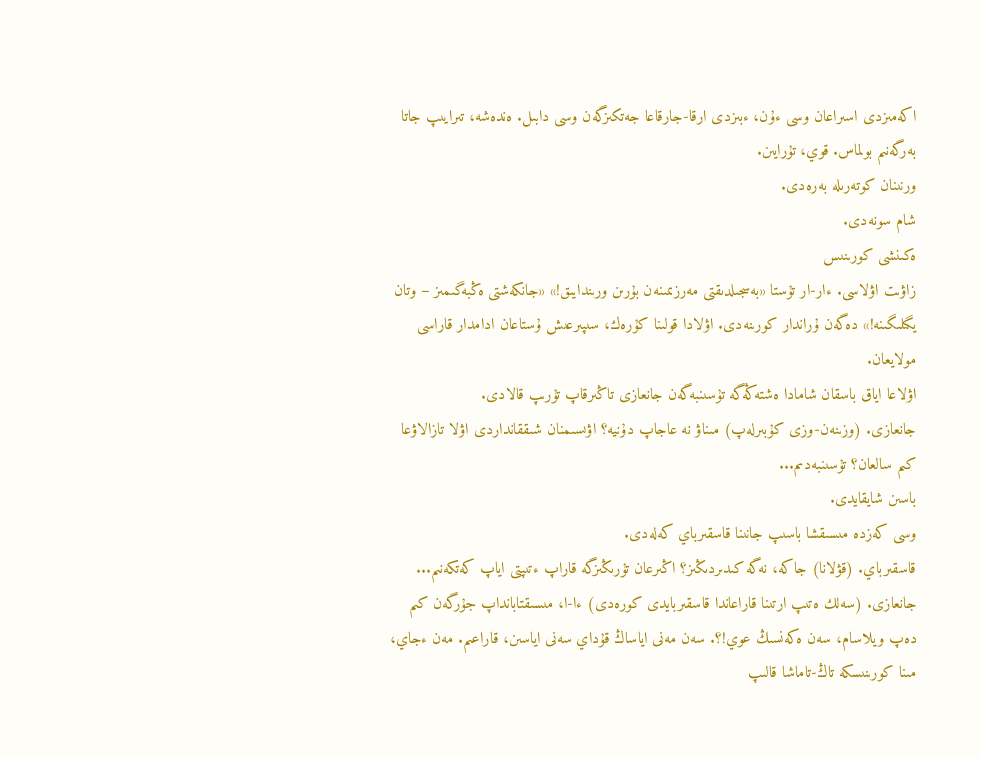اكەمىزدى اسىراعان وسى ءۇن، ءبىزدى ارقا-جارقاعا جەتكىزگەن وسى دابىل. ەندەشە، تىرايىپ جاتا بەرگەنىم بولماس. قوي، تۇرايىن.
ورنىنان كوتەرىلە بەرەدى.
شام سونەدى.
ەكىنشى كورىنىس
زاۋىت اۋلاسى. ءار-ار تۇستا «بەسجىلدىقتى مەرزىمىنەن بۇرىن ورىندايىق!» «جانكەشتى ەڭبەگىمىز – وتان يگىلىگىنە!» دەگەن ۇراندار كورىنەدى. اۋلادا قولىنا كۇرەك، سىپىرعىش ۇستاعان ادامدار قاراسى مولايعان.
اۋلاعا اياق باسقان شامادا ەشتەڭەگە تۇسىنبەگەن جانعازى تاڭىرقاپ تۇرىپ قالادى.
جانعازى. (وزىنەن-وزى كۇبىرلەپ) مىناۋ نە عاجاپ دۇنيە؟ اۋىسىمنان شىققانداردى اۋلا تازالاۋعا كىم سالعان؟ تۇسىنبەدىم...
باسىن شايقايدى.
وسى كەزدە مىسىقشا باسىپ جانىنا قاسقىرباي كەلەدى.
قاسقىرباي. (قۋلانا) جاكە، نەگە كىدىردىڭىز؟ اڭىرعان تۇرىڭىزگە قاراپ ءتىپتى اياپ كەتكەنىم...
جانعازى. (سەلك ەتىپ ارتىنا قاراعاندا قاسقىربايدى كورەدى) ءا-ا، مىسىقتابانداپ جۇرگەن كىم دەپ ويلاسام، سەن ەكەنسىڭ عوي!؟. سەن مەنى اياساڭ قۇداي سەنى اياسىن، قاراعىم. مەن ءجاي، مىنا كورىنىسكە تاڭ-تاماشا قالىپ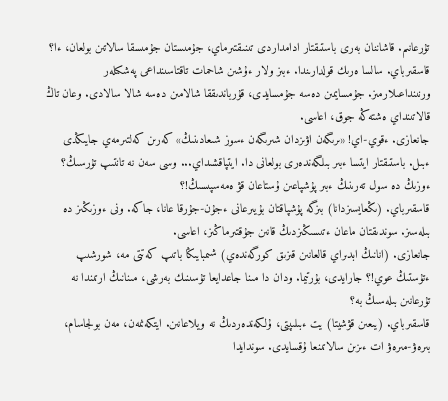تۇرعانىم. قاشاننان بەرى باستىقتار ادامداردى تىنىقتىرماي، جۇمىستان جۇمىسقا سالاتىن بولعان، ءا؟
قاسقىرباي. سالسا ەرىك قولدارىندا. ءبىز ولار ءۇشىن شاحمات تاقتاسىنداعى پەشكىلەر ورنىنداعىلارمىز. جۇمسايمىن دەسە جۇمسايدى، قۇرباندىققا شالامىن دەسە شالا سالادى. وعان تاڭ قالاتىنداي ەشتەڭە جوق، اعاسى.
جانعازى. ءقوي-اي! «ىرىگەن اۋىزدان شىرىگەن ءسوز شىعادىنىڭ» كەرىن كەلتىرمەي جايىڭدى ءبىل. باستىقتار ايتسا ءبىر بىلگەندەرى بولعانى دا. ايتپاقشىداي... وسى سەن نە تانتىپ تۇرسىڭ؟ ءوزىڭ دە سول تەرىنىڭ ءبىر پۇشپاعىن ۇستاعان قۋ ەمەسپىسىڭ!؟
قاسقىرباي. (ىڭعايسىزدانا) بىزگە پۇشپاقتان بۇيىرعانى ءجۇن-جۇرقا عانا، جاكە. ونى ءوزىڭىز دە بىلەسىز. سوندىقتان ماعان ءتىسىڭىزدىڭ قانىن جۇقتىرماڭىز، اعاسى.
جانعازى. (انانىڭ ابدىراي قالعانىن قىزىق كورگەندەي) شىمبايىڭا باتىپ كەتتى مە، شورشىپ ءتۇستىڭ عوي!؟ جارايدى، بۇرتيما. ودان دا مىنا جاعدايعا تۇسىنىك بەرشى، مىنانىڭ ارتىندا نە تۇرعانىن بىلەسىڭ بە؟
قاسقىرباي. (يىعىن قۋشيتا) يت ءبىلىپتى، ۇلكەندەردىڭ نە ويلاعانىن. ايتكەنمەن، مەن بولجاسام، بىرەۋ-مىرەۋ ات ءىزىن سالاتىنعا ۇقسايدى. سوندايدا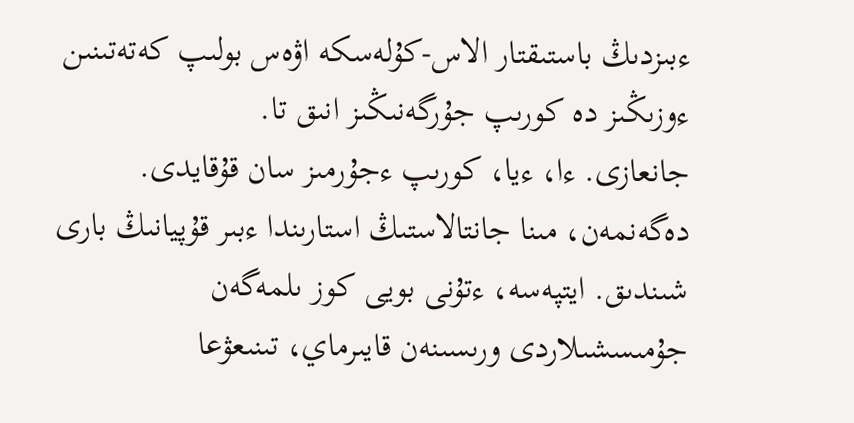ءبىزدىڭ باستىقتار الاس-كۇلەسكە اۋەس بولىپ كەتەتىنىن ءوزىڭىز دە كورىپ جۇرگەنىڭىز انىق تا.
جانعازى. ءا، ءيا، كورىپ ءجۇرمىز سان قۇقايدى. دەگەنمەن، مىنا جانتالاستىڭ استارىندا ءبىر قۇپيانىڭ بارى شىندىق. ايتپەسە، ءتۇنى بويى كوز ىلمەگەن جۇمىسشىلاردى ورىسىنەن قايىرماي، تىنىعۋعا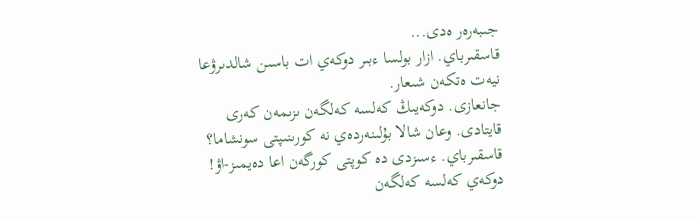جىبەرەر ەدى...
قاسقىرباي. ازار بولسا ءبىر دوكەي ات باسىن شالدىرۋعا نيەت ەتكەن شىعار.
جانعازى. دوكەيىڭ كەلسە كەلگەن ىزىمەن كەرى قايتادى. وعان شالا بۇلىنەردەي نە كورىنىپتى سونشاما؟
قاسقىرباي. ءسىزدى دە كوپتى كورگەن اعا دەيمىز-اۋ! دوكەي كەلسە كەلگەن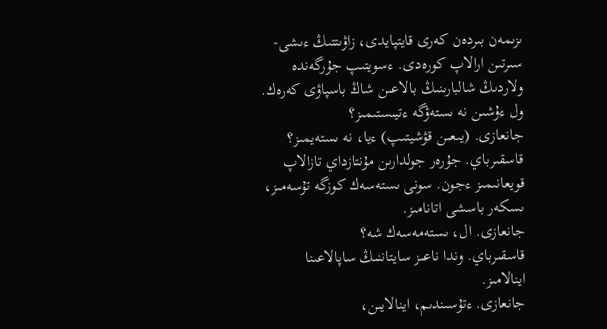ىزىمەن بىردەن كەرى قايتپايدى، زاۋىتتىڭ ءىشى-سىرتىن ارالاپ كورەدى. ءسويتىپ جۇرگەندە ولاردىڭ شالبارىنىڭ بالاعىن شاڭ باسپاۋى كەرەك. ول ءۇشىن نە ىستەۋگە ءتيىستىمىز؟
جانعازى. (يىعىن قۋشيتىپ) ءيا، نە ىستەيمىز؟
قاسقىرباي. جۇرەر جولدارىن مۇنتازداي تازالاپ قويعانىمىز ءجون. سونى ىستەسەك كوزگە تۇسەمىز، ىسكەر باسشى اتانامىز.
جانعازى. ال، ىستەمەسەك شە؟
قاسقىرباي. وندا ناعىز سايتاننىڭ ساپالاعىنا اينالامىز.
جانعازى. ءتۇسىندىم، اينالايىن،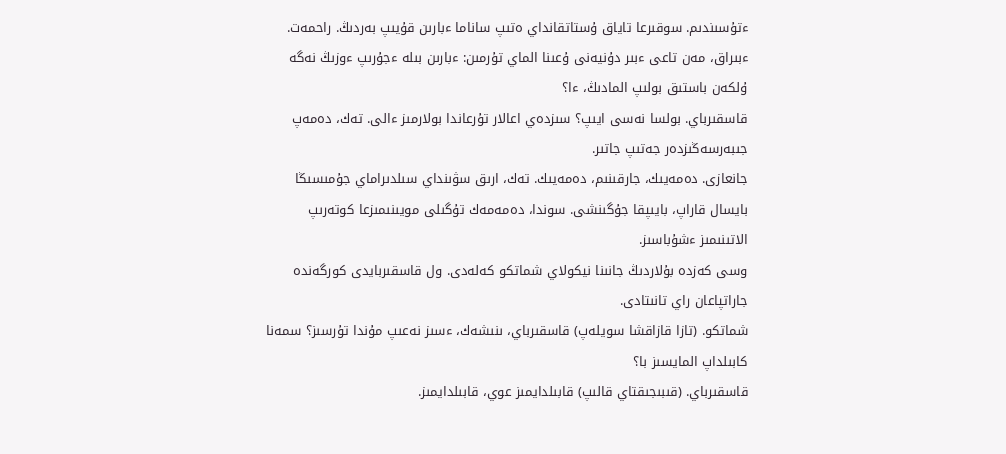ءتۇسىندىم. سوقىرعا تاياق ۇستاتقانداي ەتىپ ساناما ءبارىن قۇيىپ بەردىڭ. راحمەت. ءبىراق، مەن تاعى ءبىر دۇنيەنى ۇعىنا الماي تۇرمىن: ءبارىن بىلە ءجۇرىپ ءوزىڭ نەگە ۇلكەن باستىق بولىپ المادىڭ، ءا؟
قاسقىرباي. بولسا نەسى ايىپ؟ سىزدەي اعالار تۇرعاندا بولارمىز ءالى. تەك، دەمەپ جىبەرسەڭىزدەر جەتىپ جاتىر.
جانعازى. دەمەيىك، جارقىنىم، دەمەيىك. تەك، ارىق سۋىنداي سىلدىراماي جۇمىسىڭا بايسال قاراپ، بايىپقا جۇگىنشى. سوندا، دەمەمەك تۇگىلى مويىنىمىزعا كوتەرىپ الاتىنىمىز ءشۇباسىز.
وسى كەزدە بۇلاردىڭ جانىنا نيكولاي شماتكو كەلەدى. ول قاسقىربايدى كورگەندە جاراتپاعان راي تانىتادى.
شماتكو. (تازا قازاقشا سويلەپ) قاسقىرباي، ىنىشەك، ءسىز نەعىپ مۇندا تۇرسىز؟ سمەنا كابىلداپ المايسىز با؟
قاسقىرباي. (قىبىجىقتاي قالىپ) قابىلدايمىز عوي، قابىلدايمىز.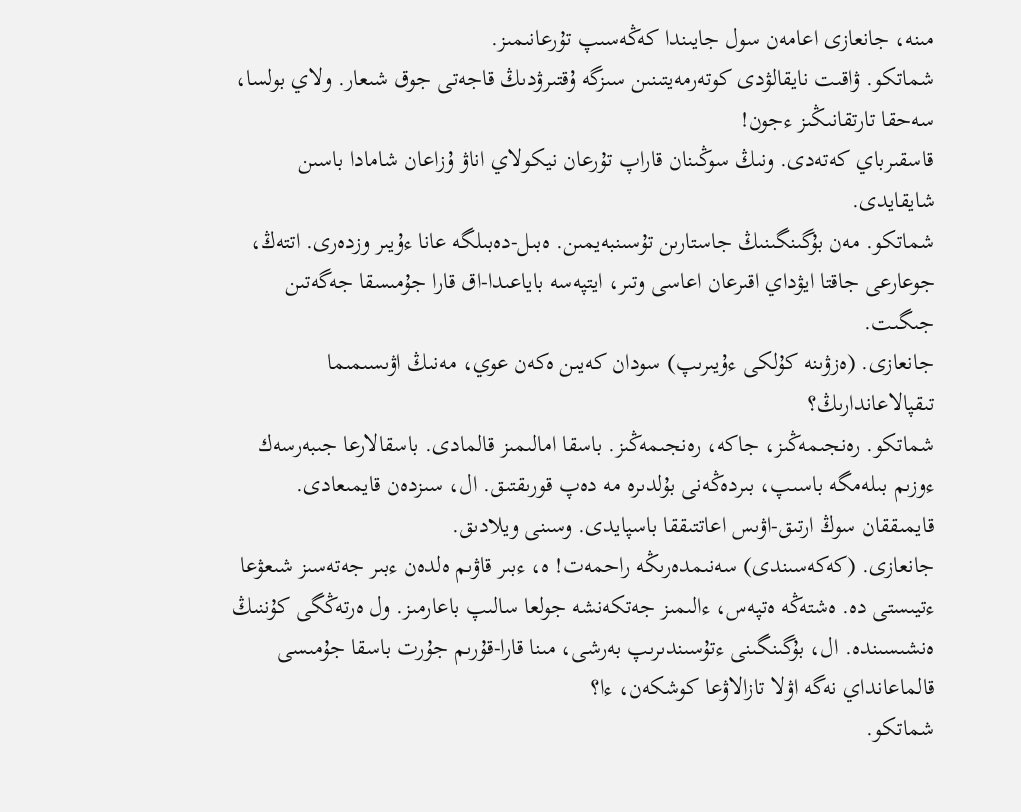مىنە، جانعازى اعامەن سول جايىندا كەڭەسىپ تۇرعانىمىز.
شماتكو. ۋاقىت نايقالۋدى كوتەرمەيتىنىن سىزگە ۇقتىرۋدىڭ قاجەتى جوق شىعار. ولاي بولسا، سەحقا تارتقانىڭىز ءجون!
قاسقىرباي كەتەدى. ونىڭ سوڭىنان قاراپ تۇرعان نيكولاي اناۋ ۇزاعان شامادا باسىن شايقايدى.
شماتكو. مەن بۇگىنگىنىڭ جاستارىن تۇسىنبەيمىن. ەبىل-دەبىلگە عانا ءۇيىر وزدەرى. اتتەڭ، جوعارعى جاقتا ايۋداي اقىرعان اعاسى وتىر، ايتپەسە باياعىدا-اق قارا جۇمىسقا جەگەتىن جىگىت.
جانعازى. (ەزۋىنە كۇلكى ءۇيىرىپ) سودان كەيىن ەكەن عوي، مەنىڭ اۋىسىمىما تىقپالاعاندارىڭ؟
شماتكو. رەنجىمەڭىز، جاكە، رەنجىمەڭىز. باسقا امالىمىز قالمادى. باسقالارعا جىبەرسەك ءوزىم بىلەمگە باسىپ، بىردەڭەنى بۇلدىرە مە دەپ قورىقتىق. ال، سىزدەن قايمىعادى. قايمىققان سوڭ ارتىق-اۋىس اعاتتىققا باسپايدى. وسىنى ويلادىق.
جانعازى. (كەكەسىندى) سەنىمدەرىڭە راحمەت! ە، ءبىر قاۋىم ەلدەن ءبىر جەتەسىز شىعۋعا ءتيىستى دە. ەشتەڭە ەتپەس، ءالىمىز جەتكەنشە جولعا سالىپ باعارمىز. ول ەرتەڭگى كۇننىڭ ەنشىسىندە. ال، بۇگىنگىنى ءتۇسىندىرىپ بەرشى، مىنا قارا-قۇرىم جۇرت باسقا جۇمىسى قالماعانداي نەگە اۋلا تازالاۋعا كوشكەن، ءا؟
شماتكو.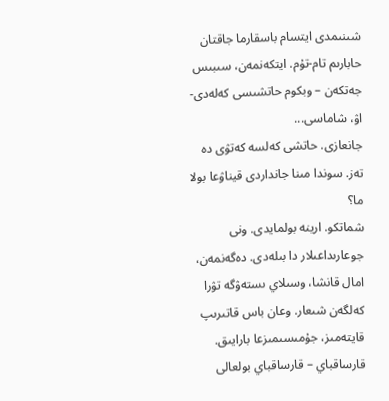شىنىمدى ايتسام باسقارما جاقتان حابارىم تام-تۇم. ايتكەنمەن، سىبىس جەتكەن – وبكوم حاتشىسى كەلەدى-اۋ، شاماسى...
جانعازى. حاتشى كەلسە كەتۋى دە تەز. سوندا مىنا جانداردى قيناۋعا بولا ما؟
شماتكو. ارينە بولمايدى. ونى جوعارىداعىلار دا بىلەدى. دەگەنمەن، امال قانشا، وسىلاي ىستەۋگە تۋرا كەلگەن شىعار. وعان باس قاتىرىپ قايتەمىز، جۇمىسىمىزعا بارايىق. قارساقباي – قارساقباي بولعالى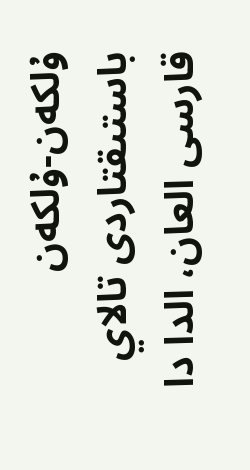ۇلكەن-ۇلكەن باستىقتاردى تالاي قارسى العان، الدا دا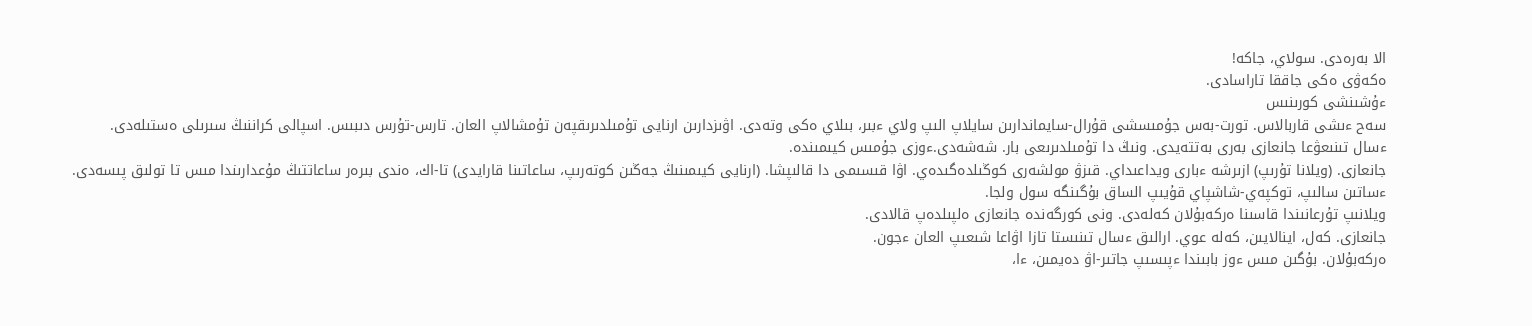الا بەرەدى. سولاي، جاكە!
ەكەۋى ەكى جاققا تاراسادى.
ءۇشىنشى كورىنىس
سەح ءىشى قاربالاس. تورت-بەس جۇمىسشى قۇرال-سايماندارىن سايلاپ الىپ ولاي ءبىر، بىلاي ەكى وتەدى. اۋىزدارىن ارنايى تۇمىلدىرىقپەن تۇمشالاپ العان. تارس-تۇرس دىبىس. اسپالى كراننىڭ سىرىلى ەستىلەدى.
ءسال تىنىعۋعا جانعازى بەرى بەتتەيدى. ونىڭ دا تۇمىلدىرىعى بار. شەشەدى.ءوزى جۇمىس كيىمىندە.
جانعازى. (ويلانا تۇرىپ) ازىرشە ءبارى ويداعىداي. قىزۋ مولشەرى كوڭىلدەگىدەي. اۋا قىسىمى دا قالىپشا. (ارنايى كيىمىنىڭ جەڭىن كوتەرىپ، ساعاتىنا قارايدى) تا-اك، ەندى بىرەر ساعاتتىڭ مۇعدارىندا مىس تا تولىق پىسەدى. ءساتىن سالىپ، توكپەي-شاشپاي قۇيىپ الساق بۇگىنگە سول ولجا.
ويلانىپ تۇرعانىندا قاسىنا ەركەبۇلان كەلەدى. ونى كورگەندە جانعازى ەلپىلدەپ قالادى.
جانعازى. كەل، اينالايىن، كەلە عوي. ارالىق ءسال تىنىستا تازا اۋاعا شىعىپ العان ءجون.
ەركەبۇلان. بۇگىن مىس ءوز بابىندا ءپىسىپ جاتىر-اۋ دەيمىن، ءا،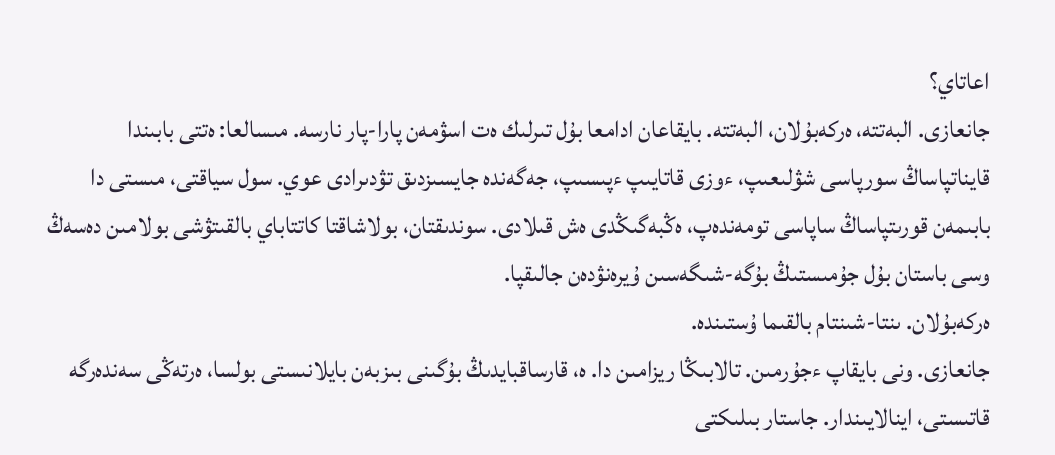اعاتاي؟
جانعازى. البەتتە، ەركەبۇلان، البەتتە. بايقاعان ادامعا بۇل تىرلىك ەت اسۋمەن پارا-پار نارسە. مىسالعا: ەتتى بابىندا قايناتپاساڭ سورپاسى شۋلىعىپ، ءوزى قاتايىپ ءپىسىپ، جەگەندە جايسىزدىق تۋدىرادى عوي. سول سياقتى، مىستى دا بابىمەن قورىتپاساڭ ساپاسى تومەندەپ، ەڭبەگىڭدى ەش قىلادى. سوندىقتان، بولاشاقتا كاتتاباي بالقىتۋشى بولامىن دەسەڭ وسى باستان بۇل جۇمىستىڭ بۇگە-شىگەسىن ۇيرەنۋدەن جالىقپا.
ەركەبۇلان. ىنتا-شىنتام بالقىما ۇستىندە.
جانعازى. ونى بايقاپ ءجۇرمىن. تالابىڭا ريزامىن دا. ە، قارساقبايدىڭ بۇگىنى بىزبەن بايلانىستى بولسا، ەرتەڭى سەندەرگە قاتىستى، اينالايىندار. جاستار بىلىكتى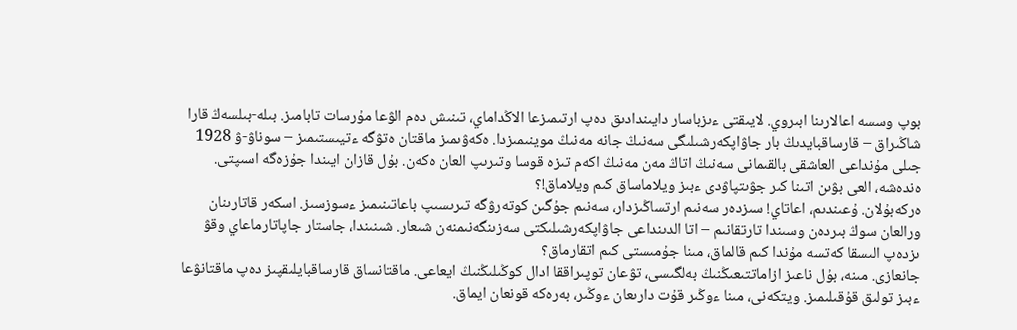بوپ وسسە اعالارىنا ابىروي. لايىقتى ءىزباسار دايىندادىق دەپ ارتىمىزعا الاڭداماي، تىنىش دەم الۋعا مۇرسات تابامىز. بىلە-بىلسەڭ قارا شاڭىراق – قارساقبايدىڭ بار جاۋاپكەرشىلىگى سەنىڭ جانە مەنىڭ موينىمىزدا. ەكەۋىمىز ماقتان ەتۋگە ءتيىستىمىز – سوناۋ-ۋ 1928 جىلى مۇنداعى العاشقى بالقىمانى سەنىڭ اتاڭ مەن مەنىڭ اكەم تىزە قوسا وتىرىپ العان ەكەن. بۇل قازان ايىندا جۇزەگە اسىپتى. ەندەشە، العى بۋىن اتىنا كىر جۋىتپاۋدى ءبىز ويلاماساق كىم ويلاماق!؟
ەركەبۇلان. ۇعىندىم، اعاتاي! سىزدەر سەنىم ارتساڭىزدار، سەنىم جۇگىن كوتەرۋگە تىرىسىپ باعاتىنىمىز ءسوزسىز. اسكەر قاتارىنان ورالعان سوڭ بىردەن وسىندا تارتقانىم – اتا الدىنداعى جاۋاپكەرشىلىكتى سەزىنگەنىمنەن شىعار. شىنىندا، جاستار جاپاتارماعاي وقۋ ىزدەپ الىسقا كەتسە مۇندا كىم قالماق، مىنا جۇمىستى كىم اتقارماق؟
جانعازى. مىنە، بۇل ناعىز ازاماتتىعىڭنىڭ بەلگىسى، تۋعان توپىراققا ادال كوڭىلىڭنىڭ ايعاعى. ماقتانساق قارساقبايلىقپىز دەپ ماقتانۋعا ءبىز تولىق قۇقىلىمىز. ويتكەنى، مىنا ءوڭىر قۇت دارىعان ءوڭىر، بەرەكە قونعان ايماق.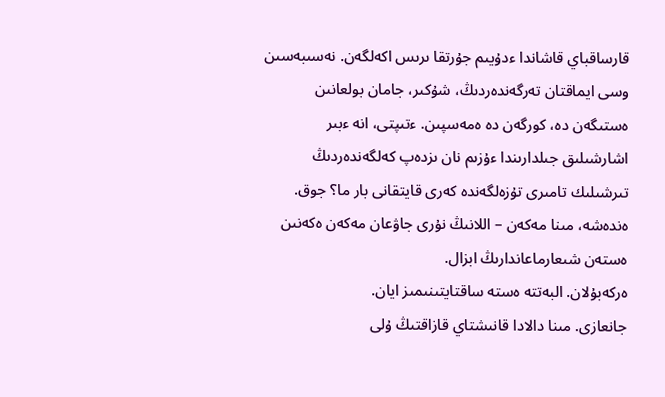قارساقباي قاشاندا ءدۇيىم جۇرتقا ىرىس اكەلگەن. نەسىبەسىن وسى ايماقتان تەرگەندەردىڭ، شۇكىر، جامان بولعانىن ەستىگەن دە، كورگەن دە ەمەسپىن. ءتىپتى، انە ءبىر اشارشىلىق جىلدارىندا ءۇزىم نان ىزدەپ كەلگەندەردىڭ تىرشىلىك تامىرى تۇزەلگەندە كەرى قايتقانى بار ما؟ جوق. ەندەشە، مىنا مەكەن – اللانىڭ نۇرى جاۋعان مەكەن ەكەنىن ەستەن شىعارماعاندارىڭ ابزال.
ەركەبۇلان. البەتتە ەستە ساقتايتىنىمىز ايان.
جانعازى. مىنا دالادا قانىشتاي قازاقتىڭ ۇلى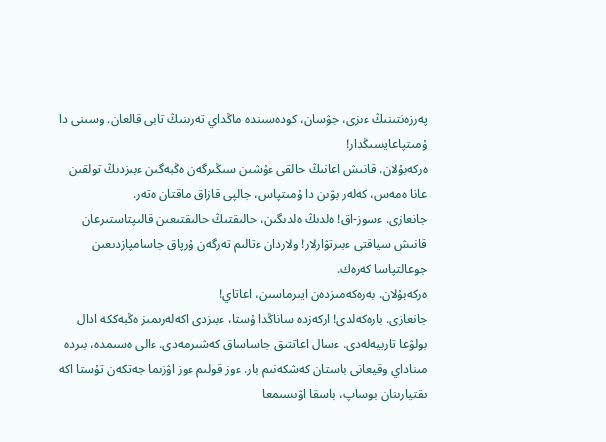پەرزەنتىنىڭ ءىزى، جۋسان، كودەسىندە ماڭداي تەرىنىڭ تابى قالعان. وسىنى دا ۇمىتپاعايسىڭدار!
ەركەبۇلان. قانىش اعانىڭ حالقى ءۇشىن سىڭىرگەن ەڭبەگىن ءبىزدىڭ تولقىن عانا ەمەس، كەلەر بۋىن دا ۇمىتپاس، جالپى قازاق ماقتان ەتەر.
جانعازى. ءسوز-اق! ەلدىڭ ەلدىگىن، حالىقتىڭ حالىقتىعىن قالىپتاستىرعان قانىش سياقتى ءبىرتۋارلار! ولاردان ءتالىم تەرگەن ۇرپاق جاسامپازدىعىن جوعالتپاسا كەرەك.
ەركەبۇلان. بەرەكەمىزدەن ايىرماسىن، اعاتاي!
جانعازى. بارەكەلدى! اركەزدە ساناڭدا ۇستا، ءبىزدى اكەلەرىمىز ەڭبەككە ادال بولۋعا تاربيەلەدى. ءسال اعاتتىق جاساساق كەشىرمەدى. ءالى ەسىمدە، بىردە مىناداي وقيعانى باستان كەشكەنىم بار. ءوز قولىم ءوز اۋزىما جەتكەن تۇستا اكە ىقتيارىنان بوساپ، باسقا اۋىسىمعا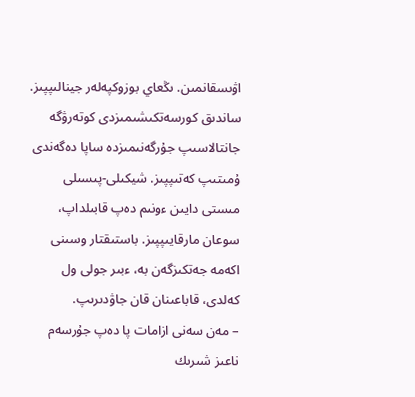اۋىسقانمىن. ىڭعاي بوزوكپەلەر جينالىپپىز. ساندىق كورسەتكىشىمىزدى كوتەرۋگە جانتالاسىپ جۇرگەنىمىزدە ساپا دەگەندى ۇمىتىپ كەتىپپىز. شيكىلى-پىسىلى مىستى دايىن ءونىم دەپ قابىلداپ، سوعان مارقايىپپىز. باستىقتار وسىنى اكەمە جەتكىزگەن بە، ءبىر جولى ول كەلدى، قاباعىنان قان جاۋدىرىپ.
– مەن سەنى ازامات پا دەپ جۇرسەم ناعىز شىرىك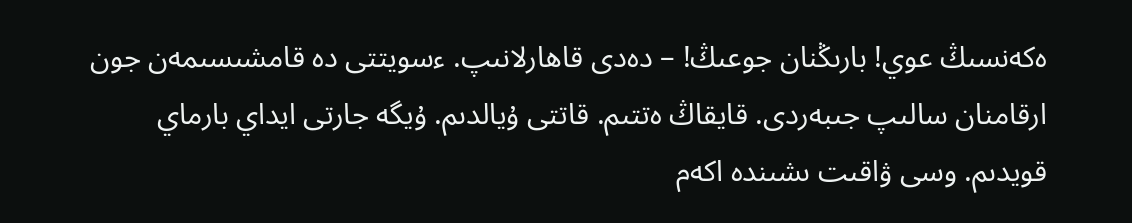ەكەنسىڭ عوي! بارىڭنان جوعىڭ! – دەدى قاھارلانىپ. ءسويتتى دە قامشىسىمەن جون ارقامنان سالىپ جىبەردى. قايقاڭ ەتتىم. قاتتى ۇيالدىم. ۇيگە جارتى ايداي بارماي قويدىم. وسى ۋاقىت ىشىندە اكەم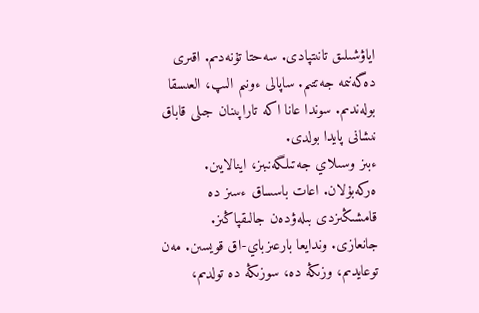اياۋشىلىق تانىتپادى. سەحتا تۇنەدىم. اقىرى دەگەنىمە جەتتىم. ساپالى ءونىم الىپ، العىسقا بولەندىم. سوندا عانا اكە تاراپىنان جىلى قاباق نىشانى پايدا بولدى.
ءبىز وسىلاي جەتىلگەنبىز، اينالايىن.
ەركەبۇلان. اعات باسساق ءسىز دە قامشىڭىزدى بىلەۋدەن جالىقپاڭىز.
جانعازى. وندايعا بارعىزباي-اق قويسىن. مەن توعايدىم، وزىڭە دە، سوزىڭە دە تولدىم،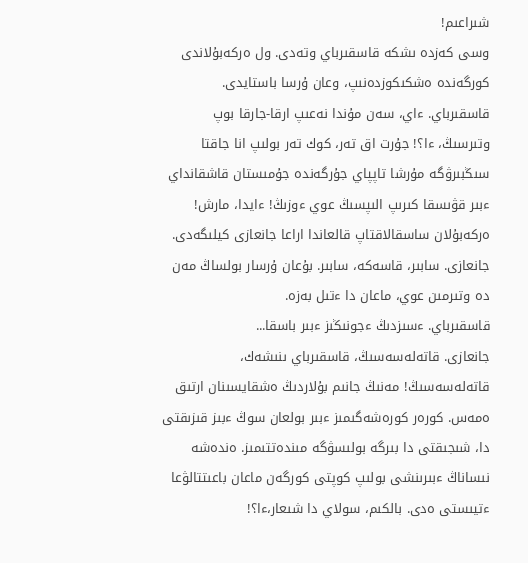شىراعىم!
وسى كەزدە ىشكە قاسقىرباي وتەدى. ول ەركەبۇلاندى كورگەندە ەشكىكوزدەنىپ، وعان ۇرسا باستايدى.
قاسقىرباي. ءاي، سەن مۇندا نەعىپ ارقا-جارقا بوپ وتىرسىڭ، ءا؟! جۇرت اق تەر، كوك تەر بولىپ انا جاقتا سىڭبىرۋگە مۇرشا تاپپاي جۇرگەندە جۇمىستان قاشقانداي ءبىر قۋىسقا كىرىپ الىپسىڭ عوي ءوزىڭ! ءايدا، مارش!
ەركەبۇلان ساسقالاقتاپ قالعاندا اراعا جانعازى كيلىگەدى.
جانعازى. سابىر، قاسەكە، سابىر. بۇعان ۇرسار بولساڭ مەن دە وتىرمىن عوي، ماعان دا ءتىل بەزە.
قاسقىرباي. ءسىزدىڭ ءجونىڭىز ءبىر باسقا...
جانعازى. قاتەلەسەسىڭ، قاسقىرباي ىنىشەك، قاتەلەسەسىڭ! مەنىڭ جانىم بۇلاردىڭ ەشقايسىنان ارتىق ەمەس. كورەر كورەشەگىمىز ءبىر بولعان سوڭ ءبىز قىزىقتى دا، شىجىقتى دا بىرگە بولىسۋگە مىندەتتىمىز. ەندەشە نىساناڭ ءبىرىنشى بولىپ كوپتى كورگەن ماعان باعىتتالۋعا ءتيىستى ەدى. بالكىم، سولاي دا شىعار،ءا؟!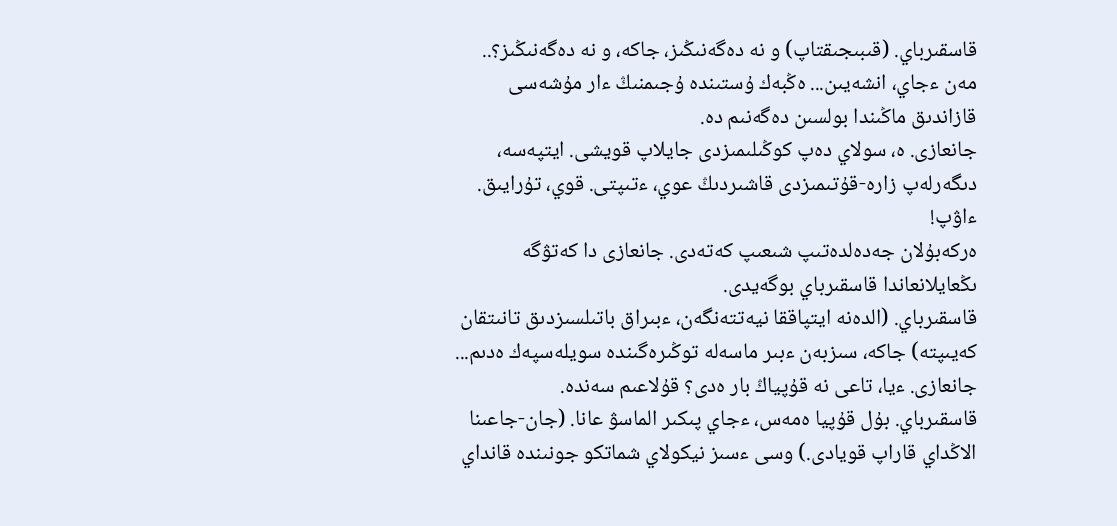قاسقىرباي. (قىبىجىقتاپ) و نە دەگەنىڭىز، جاكە، و نە دەگەنىڭىز؟.. مەن ءجاي، انشەيىن... ەڭبەك ۇستىندە ۇجىمنىڭ ءار مۇشەسى قازاندىق ماڭىندا بولسىن دەگەنىم دە.
جانعازى. ە، سولاي دەپ كوڭىلىمىزدى جايلاپ قويشى. ايتپەسە، دىگەرلەپ زارە-قۇتىمىزدى قاشىردىڭ عوي، ءتىپتى. قوي، تۇرايىق. ءاۋپ!
ەركەبۇلان جەدەلدەتىپ شىعىپ كەتەدى. جانعازى دا كەتۋگە ىڭعايلانعاندا قاسقىرباي بوگەيدى.
قاسقىرباي. (الدەنە ايتپاققا نيەتتەنگەن، ءبىراق باتىلسىزدىق تانىتقان كەيىپتە) جاكە، سىزبەن ءبىر ماسەلە توڭىرەگىندە سويلەسپەك ەدىم...
جانعازى. ءيا، تاعى نە قۇپياڭ بار ەدى؟ قۇلاعىم سەندە.
قاسقىرباي. بۇل قۇپيا ەمەس، ءجاي پىكىر الماسۋ عانا. (جان-جاعىنا الاڭداي قاراپ قويادى.) وسى ءسىز نيكولاي شماتكو جونىندە قانداي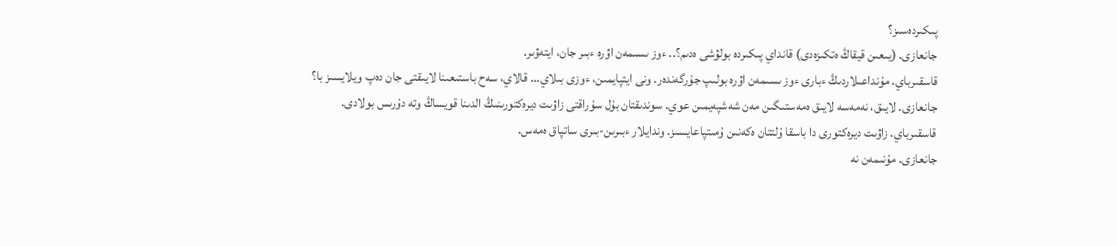پىكىردەسىز؟
جانعازى. (يىعىن قيقاڭ ەتكىزەدى) قانداي پىكىردە بولۋشى ەدىم؟.. ءوز ىسىمەن اۋرە ءبىر جان، ايتەۋىر.
قاسقىرباي. مۇنداعىلاردىڭ ءبارى ءوز ىسىمەن اۋرە بولىپ جۇرگەندەر. ونى ايتپايمىن، ءوزى بىلاي... قالاي، سەح باستىعىنا لايىقتى جان دەپ ويلايسىز با؟
جانعازى. لايىق، نەمەسە لايىق ەمەستىگىن مەن شەشپەيمىن عوي. سوندىقتان بۇل سۇراقتى زاۋىت ديرەكتورىنىڭ الدىنا قويساڭ وتە دۇرىس بولادى.
قاسقىرباي. زاۋىت ديرەكتورى دا باسقا ۇلتتان ەكەنىن ۇمىتپاعايسىز. وندايلار ءبىرىن-بىرى ساتپاق ەمەس.
جانعازى. مۇنىمەن نە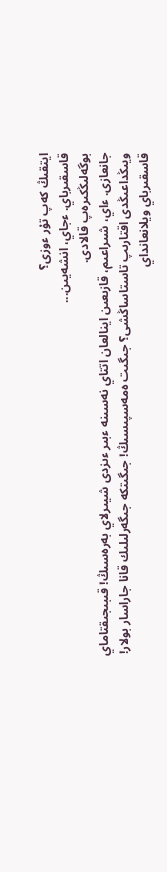ايتقىڭ كەپ تۇر ءوزى؟
قاسقىرباي. ءجاي، انشەيىن...
بوگەلىڭكىرەپ قالادى.
جانعازى. ءاي، شىراعىم، قازىعىن اينالعان اتتاي نەسىنە ءبىر ءىزدى شيىرلاي بەرەسىڭ! قىبىجىقتاماي ويىڭداعىڭدى اقتارىپ تاستاساڭشى؟ جىگىت ەمەسپىسىڭ! جىگىتكە جىگەرلىلىك قانا جاراسار بولار!
قاسقىرباي ويلانعانداي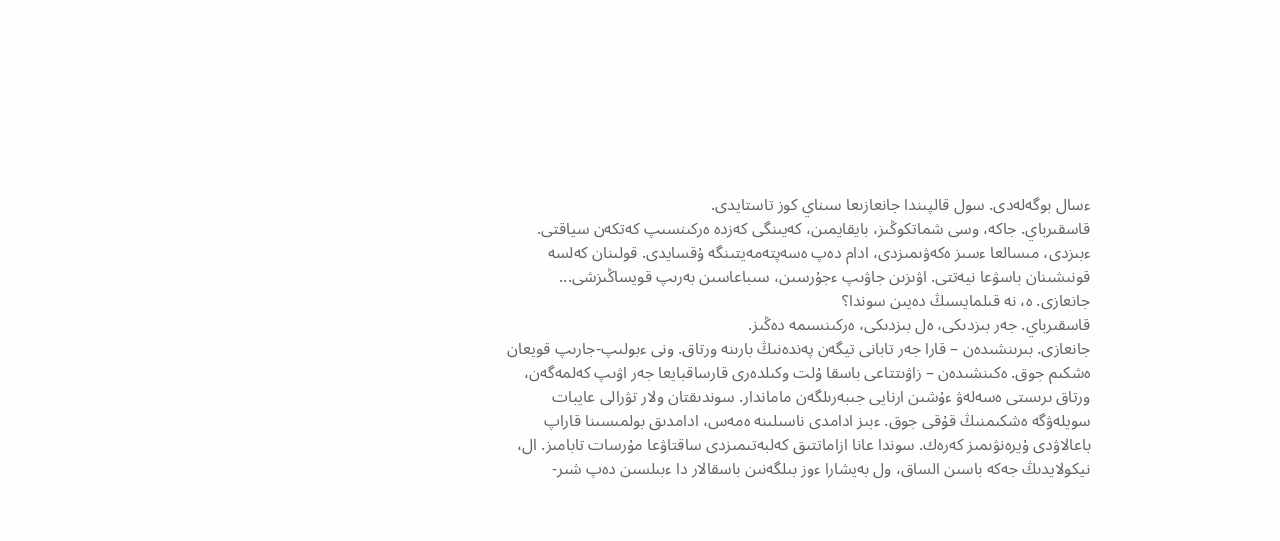ءسال بوگەلەدى. سول قالپىندا جانعازىعا سىناي كوز تاستايدى.
قاسقىرباي. جاكە، وسى شماتكوڭىز، بايقايمىن، كەيىنگى كەزدە ەركىنسىپ كەتكەن سياقتى. ءبىزدى، مىسالعا ءسىز ەكەۋىمىزدى، ادام دەپ ەسەپتەمەيتىنگە ۇقسايدى. قولىنان كەلسە قونىشىنان باسۋعا نيەتتى. اۋىزىن جاۋىپ ءجۇرسىن، سىباعاسىن بەرىپ قويساڭىزشى...
جانعازى. ە، نە قىلمايسىڭ دەيىن سوندا؟
قاسقىرباي. جەر بىزدىكى، ەل بىزدىكى، ەركىنسىمە دەڭىز.
جانعازى. بىرىنشىدەن – قارا جەر تابانى تيگەن پەندەنىڭ بارىنە ورتاق. ونى ءبولىپ-جارىپ قويعان ەشكىم جوق. ەكىنشىدەن – زاۋىتتاعى باسقا ۇلت وكىلدەرى قارساقبايعا جەر اۋىپ كەلمەگەن، ورتاق ىرىستى ەسەلەۋ ءۇشىن ارنايى جىبەرىلگەن ماماندار. سوندىقتان ولار تۋرالى عايبات سويلەۋگە ەشكىمنىڭ قۇقى جوق. ءبىز ادامدى ناسىلىنە ەمەس، ادامدىق بولمىسىنا قاراپ باعالاۋدى ۇيرەنۋىمىز كەرەك. سوندا عانا ازاماتتىق كەلبەتىمىزدى ساقتاۋعا مۇرسات تابامىز. ال، نيكولايدىڭ جەكە باسىن الساق، ول بەيشارا ءوز بىلگەنىن باسقالار دا ءبىلسىن دەپ شىر-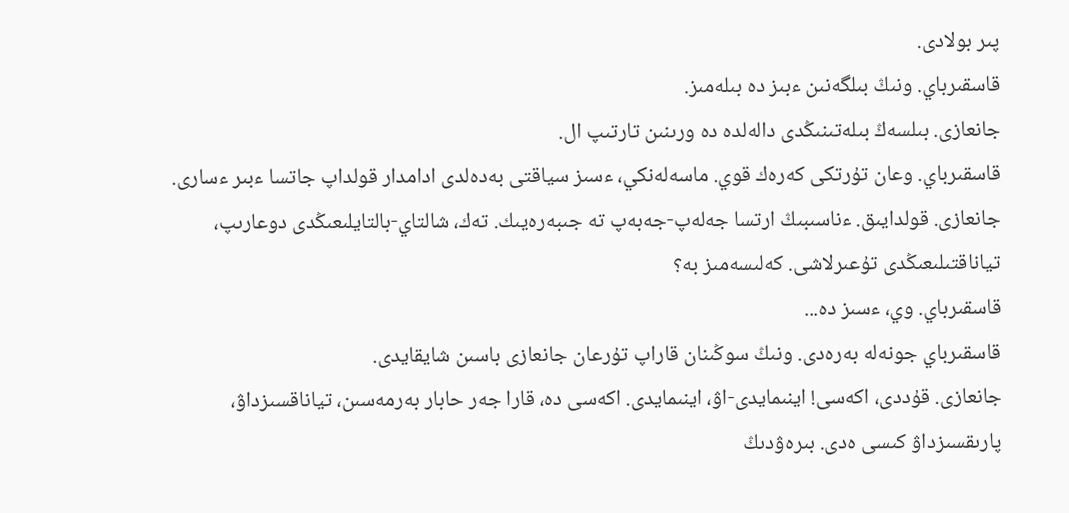پىر بولادى.
قاسقىرباي. ونىڭ بىلگەنىن ءبىز دە بىلەمىز.
جانعازى. بىلسەڭ بىلەتىنىڭدى دالەلدە دە ورىنىن تارتىپ ال.
قاسقىرباي. وعان تۇرتكى كەرەك قوي. ماسەلەنكي، ءسىز سياقتى بەدەلدى ادامدار قولداپ جاتسا ءبىر ءسارى.
جانعازى. قولدايىق. ءناسىبىڭ ارتسا جەلەپ-جەبەپ تە جىبەرەيىك. تەك، شالتاي-بالتايلىعىڭدى دوعارىپ، تياناقتىلىعىڭدى تۇعىرلاشى. كەلىسەمىز بە؟
قاسقىرباي. وي، ءسىز دە...
قاسقىرباي جونەلە بەرەدى. ونىڭ سوڭىنان قاراپ تۇرعان جانعازى باسىن شايقايدى.
جانعازى. قۇددى، اكەسى! اينىمايدى-اۋ، اينىمايدى. اكەسى دە، قارا جەر حابار بەرمەسىن، تياناقسىزداۋ، پارىقسىزداۋ كىسى ەدى. بىرەۋدىڭ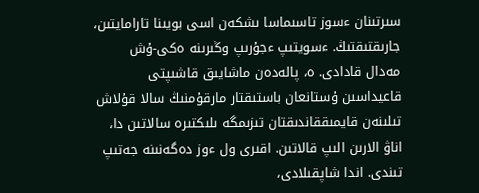سىرتىنان ءسوز تاسىماسا ىشكەن اسى بويىنا تارامايتىن، جارىقتىقتىڭ. ءسويتىپ ءجۇرىپ وڭىرىنە ەكى-ۇش مەدال قادادى. ە، پالەدەن ماشايىق قاشىپتى قاعيداسىن ۇستانعان باستىقتار مارقۇمنىڭ سالا قۇلاش تىلىنەن قايمىققاندىقتان تىزىمگە ىلىكتىرە سالاتىن دا، اناۋ الارىن الىپ قالاتىن. اقىرى ول ءوز دەگەنىنە جەتىپ تىندى. اندا شاپقىلادى،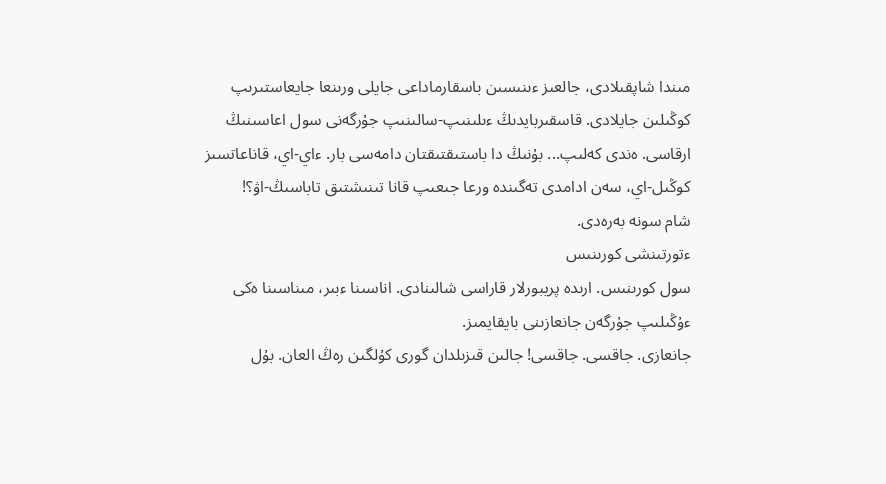مىندا شاپقىلادى، جالعىز ءىنىسىن باسقارماداعى جايلى ورىنعا جايعاستىرىپ كوڭىلىن جايلادى. قاسقىربايدىڭ ءىلىنىپ-سالىنىپ جۇرگەنى سول اعاسىنىڭ ارقاسى. ەندى كەلىپ... بۇنىڭ دا باستىقتىقتان دامەسى بار. ءاي-اي، قاناعاتسىز كوڭىل-اي، سەن ادامدى تەگىندە ورعا جىعىپ قانا تىنىشتىق تاباسىڭ-اۋ؟!
شام سونە بەرەدى.
ءتورتىنشى كورىنىس
سول كورىنىس. ارىدە پريبورلار قاراسى شالىنادى. اناسىنا ءبىر، مىناسىنا ەكى ءۇڭىلىپ جۇرگەن جانعازىنى بايقايمىز.
جانعازى. جاقسى. جاقسى! جالىن قىزىلدان گورى كۇلگىن رەڭ العان. بۇل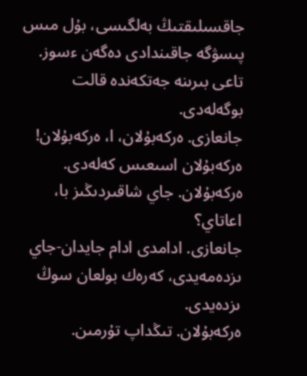جاقسىلىقتىڭ بەلگىسى، بۇل مىس پىسۋگە جاقىندادى دەگەن ءسوز.
تاعى بىرىنە جەتكەندە قالت بوگەلەدى.
جانعازى. ەركەبۇلان، ا، ەركەبۇلان!
ەركەبۇلان اسىعىس كەلەدى.
ەركەبۇلان. جاي شاقىردىڭىز با، اعاتاي؟
جانعازى. ادامدى ادام جايدان-جاي ىزدەمەيدى، كەرەك بولعان سوڭ ىزدەيدى.
ەركەبۇلان. تىڭداپ تۇرمىن.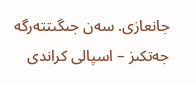جانعازى. سەن جىگىتتەرگە جەتكىز – اسپالى كراندى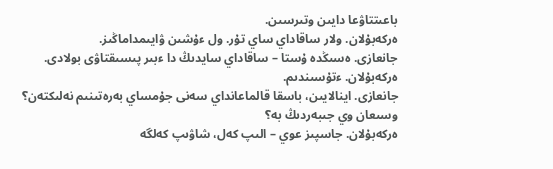باعىتتاۋعا دايىن وتىرسىن.
ەركەبۇلان. ولار ساقاداي ساي تۇر. ول ءۇشىن ۋايىمداماڭىز.
جانعازى. ەسىڭدە ۇستا – ساقاداي سايدىڭ دا ءبىر پىسىقتاۋى بولادى.
ەركەبۇلان. ءتۇسىندىم.
جانعازى. اينالايىن، باسقا قالماعانداي سەنى جۇمساي بەرەتىنىم نەلىكتەن؟ وسىعان وي جىبەردىڭ بە؟
ەركەبۇلان. جاسپىز عوي – الىپ كەل، شاۋىپ كەلگە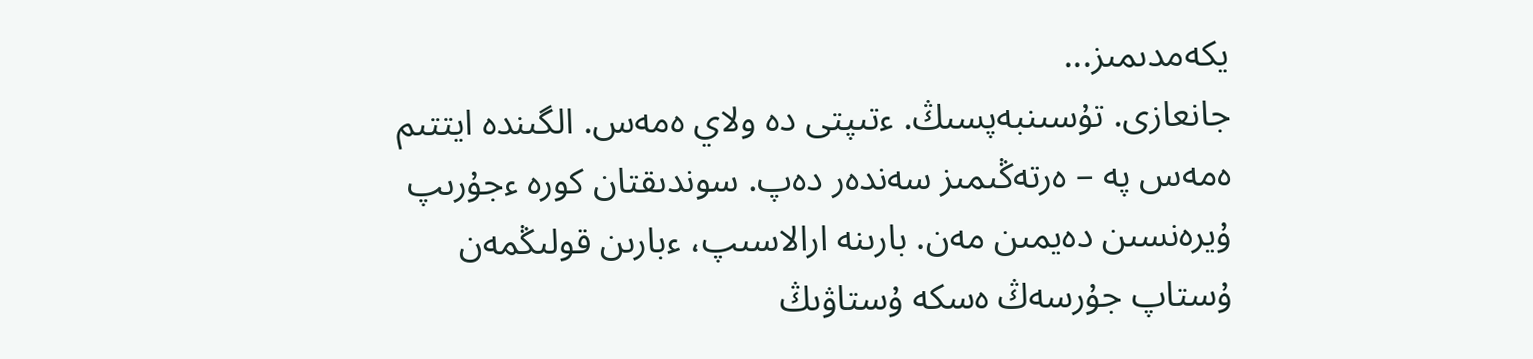يكەمدىمىز...
جانعازى. تۇسىنبەپسىڭ. ءتىپتى دە ولاي ەمەس. الگىندە ايتتىم ەمەس پە – ەرتەڭىمىز سەندەر دەپ. سوندىقتان كورە ءجۇرىپ ۇيرەنسىن دەيمىن مەن. بارىنە ارالاسىپ، ءبارىن قولىڭمەن ۇستاپ جۇرسەڭ ەسكە ۇستاۋىڭ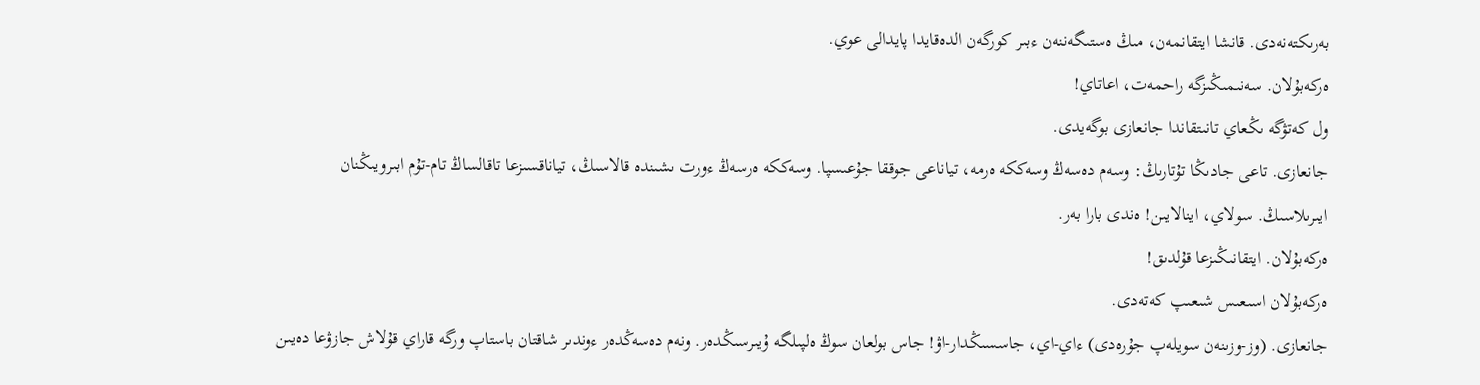بەرىكتەنەدى. قانشا ايتقانمەن، مىڭ ەستىگەننەن ءبىر كورگەن الدەقايدا پايدالى عوي.
ەركەبۇلان. سەنىمىڭىزگە راحمەت، اعاتاي!
ول كەتۋگە ىڭعاي تانىتقاندا جانعازى بوگەيدى.
جانعازى. تاعى جادىڭا تۇتارىڭ: وسەم دەسەڭ وسەككە ەرمە، تياناعى جوققا جۇعىسپا. وسەككە ەرسەڭ ءورت ىشىندە قالاسىڭ، تياناقسىزعا تاقالساڭ تام-تۇم ابىرويىڭنان ايىرىلاسىڭ. سولاي، اينالايىن! ەندى بارا بەر.
ەركەبۇلان. ايتقانىڭىزعا قۇلدىق!
ەركەبۇلان اسىعىس شىعىپ كەتەدى.
جانعازى. (وز-وزىنەن سويلەپ جۇرەدى) ءاي-اي، جاسسىڭدار-اۋ! جاس بولعان سوڭ ەلپىلگە ۇيىرسىڭدەر. ونەم دەسەڭدەر ءوندىر شاقتان باستاپ ورگە قاراي قۇلاش جازۋعا دەيىن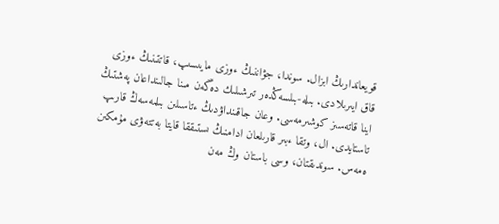قويعاندارىڭ ابزال. سوندا، جۋاننىڭ ءوزى مايىسىپ، قاتتىنىڭ ءوزى قاق ايىرىلادى. بىلە-بىلسەڭدەر تىرشىلىك دەگەن مىنا جالىنداعان پەشتىڭ اينا قاتەسىز كوشىرمەسى. وعان جاقىنداۋدىڭ ءتاسىلىن بىلمەسەڭ قارىپ تاستايدى. ال، وتقا ءبىر قارىلعان ادامنىڭ ىستىققا قايتا بەتتەۋى مۇمكىن ەمەس. سوندىقتان، وسى باستان وڭ مەن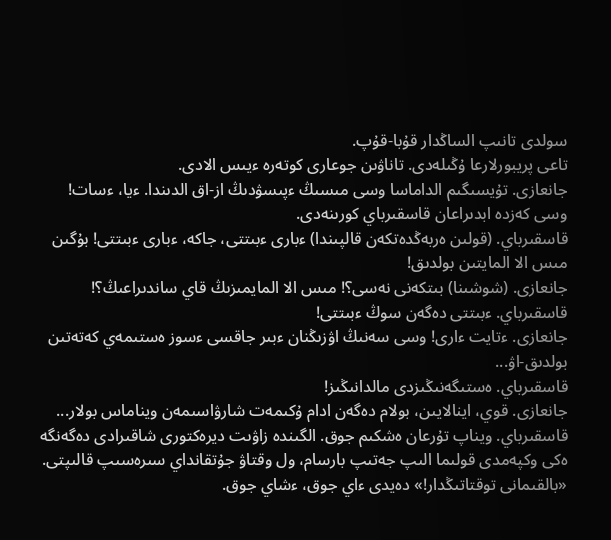سولدى تانىپ الساڭدار قۇبا-قۇپ.
تاعى پريبورلارعا ۇڭىلەدى. تاناۋىن جوعارى كوتەرە ءيىس الادى.
جانعازى. تۇيسىگىم الداماسا وسى مىسىڭ ءپىسۋدىڭ از-اق الدىندا. ءيا، ءسات!
وسى كەزدە ابدىراعان قاسقىرباي كورىنەدى.
قاسقىرباي. (قولىن ەربەڭدەتكەن قالپىندا) ءبارى ءبىتتى، جاكە، ءبارى ءبىتتى! بۇگىن مىس الا المايتىن بولدىق!
جانعازى. (شوشىنا) بىتكەنى نەسى؟! مىس الا المايمىزىڭ قاي ساندىراعىڭ؟!
قاسقىرباي. ءبىتتى دەگەن سوڭ ءبىتتى!
جانعازى. ءتايت ءارى! وسى سەنىڭ اۋزىڭنان ءبىر جاقسى ءسوز ەستىمەي كەتەتىن بولدىق-اۋ...
قاسقىرباي. ەستىگەنىڭىزدى مالدانىڭىز!
جانعازى. قوي، اينالايىن، بولام دەگەن ادام ۇكىمەت شارۋاسىمەن ويناماس بولار...
قاسقىرباي. ويناپ تۇرعان ەشكىم جوق. الگىندە زاۋىت ديرەكتورى شاقىرادى دەگەنگە ەكى وكپەمدى قولىما الىپ جەتىپ بارسام، ول وقتاۋ جۇتقانداي سىرەسىپ قالىپتى. «بالقىمانى توقتاتىڭدار!» دەيدى ءاي جوق، ءشاي جوق.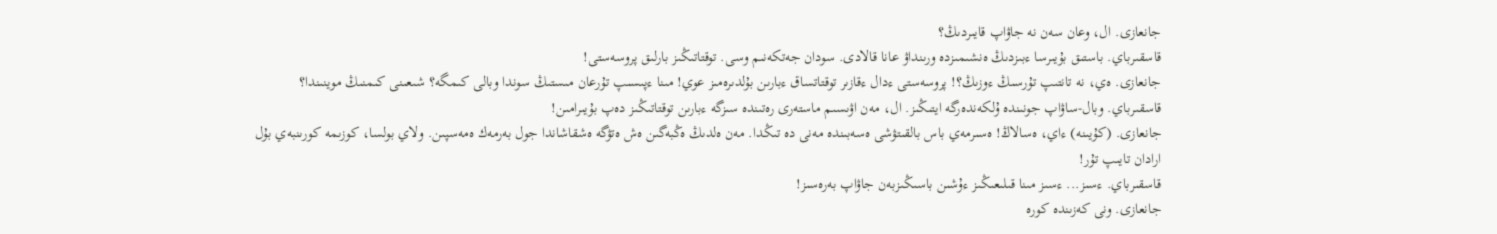جانعازى. ال، وعان سەن نە جاۋاپ قايىردىڭ؟
قاسقىرباي. باستىق بۇيىرسا ءبىزدىڭ ەنشىمىزدە ورىنداۋ عانا قالادى. سودان جەتكەنىم وسى. توقتاتىڭىز بارلىق پروسەستى!
جانعازى. ەي، نە تانتىپ تۇرسىڭ ءوزىڭ؟! پروسەستى ءدال ءقازىر توقتاتساق ءبارىن بۇلدىرەمىز عوي! مىنا ءپىسىپ تۇرعان مىستىڭ سوندا وبالى كىمگە؟ شىعىنى كىمنىڭ موينىندا؟
قاسقىرباي. وبال-ساۋاپ جونىندە ۇلكەندەرگە ايتىڭىز. ال، مەن اۋىسىم ماستەرى رەتىندە سىزگە ءبارىن توقتاتىڭىز دەپ بۇيىرامىن!
جانعازى. (كۇيىنە) ءاي، ەسالاڭ! ەسىرمەي باس بالقىتۋشى ەسەبىندە مەنى دە تىڭدا. مەن ەلدىڭ ەڭبەگىن ەش ەتۋگە ەشقاشاندا جول بەرمەك ەمەسپىن. ولاي بولسا، كوزىمە كورىنبەي بۇل ارادان تايىپ تۇر!
قاسقىرباي. ءسىز... ءسىز مىنا قىلىعىڭىز ءۇشىن باسىڭىزبەن جاۋاپ بەرەسىز!
جانعازى. ونى كەزىندە كورە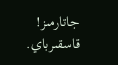جاتارمىز!
قاسقىرباي.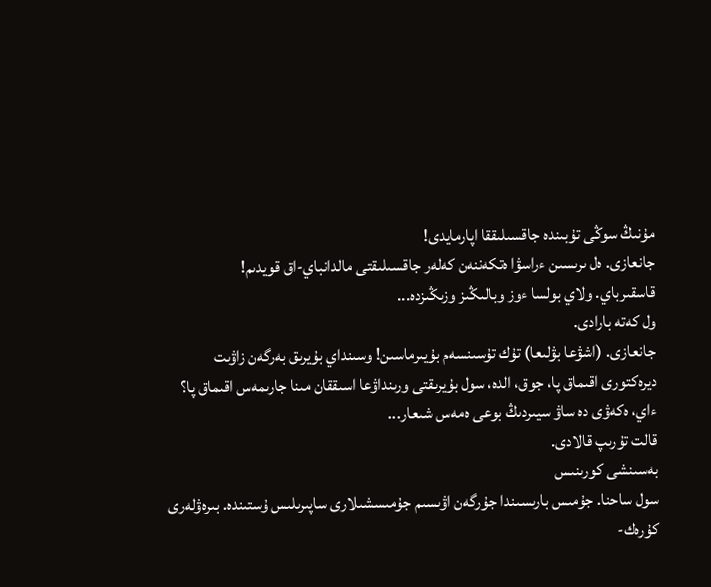مۇنىڭ سوڭى تۇبىندە جاقسىلىققا اپارمايدى!
جانعازى. ەل ىرىسىن ءراسۋا ەتكەننەن كەلەر جاقسىلىقتى مالدانباي-اق قويدىم!
قاسقىرباي. ولاي بولسا ءوز وبالىڭىز وزىڭىزدە...
ول كەتە بارادى.
جانعازى. (اشۋعا بۋلىعا) تۇك تۇسىنسەم بۇيىرماسىن! وسىنداي بۇيرىق بەرگەن زاۋىت ديرەكتورى اقىماق پا، جوق، الدە، سول بۇيرىقتى ورىنداۋعا اسىققان مىنا جارىمەس اقىماق پا؟ ءاي، ەكەۋى دە ساۋ سيىردىڭ بوعى ەمەس شىعار...
قالت تۇرىپ قالادى.
بەسىنشى كورىنىس
سول ساحنا. جۇمىس بارىسىندا جۇرگەن اۋىسىم جۇمىسشىلارى ساپىرىلىس ۇستىندە. بىرەۋلەرى كۇرەك-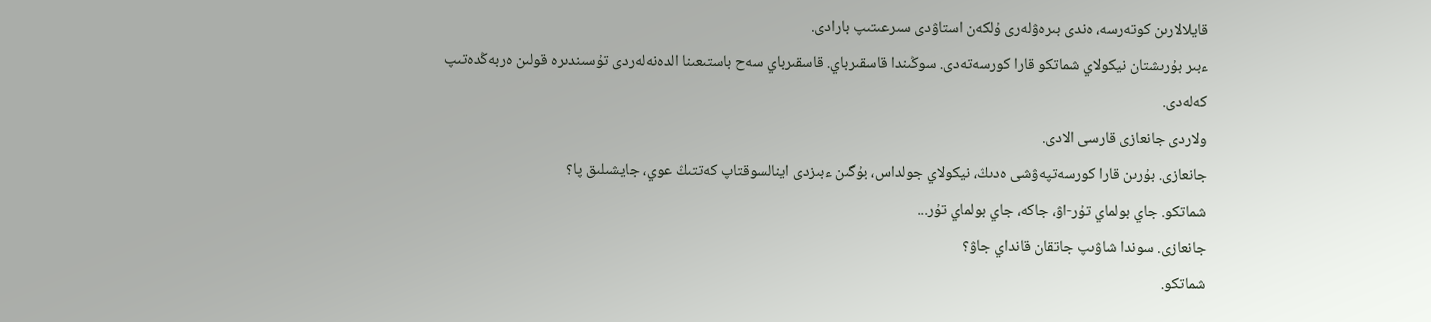قايلالارىن كوتەرسە، ەندى بىرەۋلەرى ۇلكەن استاۋدى سىرعىتىپ بارادى.
ءبىر بۇرىشتان نيكولاي شماتكو قارا كورسەتەدى. سوڭىندا قاسقىرباي. قاسقىرباي سەح باستىعىنا الدەنەلەردى تۇسىندىرە قولىن ەربەڭدەتىپ كەلەدى.
ولاردى جانعازى قارسى الادى.
جانعازى. بۇرىن قارا كورسەتپەۋشى ەدىڭ، نيكولاي جولداس، بۇگىن ءبىزدى اينالسوقتاپ كەتتىڭ عوي، جايشىلىق پا؟
شماتكو. جاي بولماي تۇر-اۋ، جاكە، جاي بولماي تۇر...
جانعازى. سوندا شاۋىپ جاتقان قانداي جاۋ؟
شماتكو.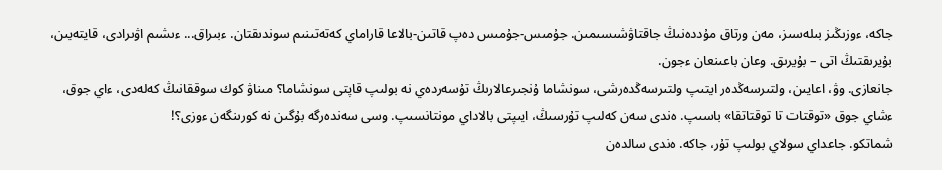جاكە، ءوزىڭىز بىلەسىز، مەن ورتاق مۇددەنىڭ جاقتاۋشىسىمىن. جۇمىس-جۇمىس دەپ قاتىن-بالاعا قاراماي كەتەتىنىم سوندىقتان. ءبىراق... ءىشىم اۋىرادى، قايتەيىن، بۇيرىقتىڭ اتى – بۇيرىق. وعان باعىنعان ءجون.
جانعازى. وۋ، اعايىن، ولتىرسەڭدەر ايتىپ ولتىرسەڭدەرشى، سونشاما ۇنجىرعالارىڭ تۇسەردەي نە بولىپ قاپتى سونشاما؟ مىناۋ كوك سوققانىڭ كەلەدى، ءاي جوق، ءشاي جوق «توقتات تا توقتاتقا» باسىپ. ەندى سەن كەلىپ تۇرسىڭ، ايىپتى بالاداي مونتانسىپ. وسى سەندەرگە بۇگىن نە كورىنگەن ءوزى؟!
شماتكو. جاعداي سولاي بولىپ تۇر، جاكە. ەندى سالدەن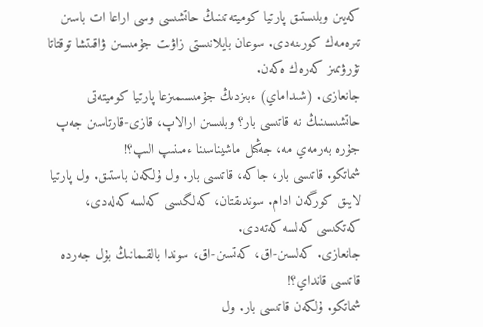كەيىن وبلىستىق پارتيا كوميتەتىنىڭ حاتشىسى وسى اراعا ات باسىن تىرەمەك كورىنەدى. سوعان بايلانىستى زاۋىت جۇمىسىن ۋاقىتشا توقتاتا تۇرۋىمىز كەرەك ەكەن.
جانعازى. (شىداماي) ءبىزدىڭ جۇمىسىمىزعا پارتيا كوميتەتى حاتشىسىنىڭ نە قاتىسى بار؟ وبلىسىن ارالاپ، قازى-قارتاسىن جەپ جۇرە بەرمەي مە، جەڭىل ماشيناسىنا ءمىنىپ الىپ؟!
شماتكو. قاتىسى بار، جاكە، قاتىسى بار. ول ۇلكەن باستىق. ول پارتيا لايىق كورگەن ادام. سوندىقتان، كەلگىسى كەلسە كەلەدى، كەتكىسى كەلسە كەتەدى.
جانعازى. كەلسىن-اق، كەتسىن-اق، سوندا بالقىمانىڭ بۇل جەردە قاتىسى قانداي؟!
شماتكو. ۇلكەن قاتىسى بار. ول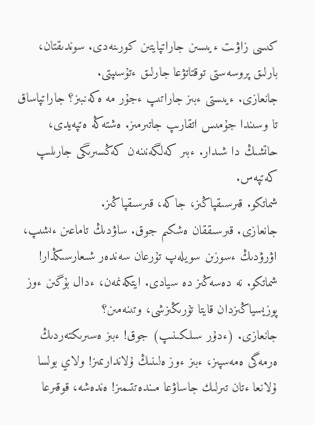كىسى زاۋىت ءيىسىن جاراتپايتىن كورىنەدى. سوندىقتان، بارلىق پروسەستى توقتاتۋعا جارلىق ءتۇسىپتى.
جانعازى. ءيىستى ءبىز جاراتىپ ءجۇر مە ەكەنبىز؟ جاراتپاساق تا وسىندا جۇمىس اتقارىپ جاتىرمىز. ەشتەڭە ەتپەيدى، حاتشىڭ دا شىدار. ءبىر كەلگەنىنەن كەڭسىرىگى جارىلىپ كەتپەس.
شماتكو. قىرسىقپاڭىز، جاكە، قىرسىقپاڭىز.
جانعازى. قىرسىققان ەشكىم جوق. ساۋدىڭ تاماعىن ءىشىپ، اۋرۋدىڭ ءسوزىن سويلەپ تۇرعان سەندەر شىعارسىڭدار!
شماتكو. نە دەسەڭىز دە سيادى. ايتكەنمەن، ءدال بۇگىن ءوز پوزيسياڭىزدان قايتا تۇرىڭىزشى، وتىنەمىن؟
جانعازى. (ءدۇر سىلكىنىپ) جوق! ءبىز ەسىرىكتەردىڭ ەرمەگى ەمەسپىز، ءبىز ءوز ەلىنىڭ ۇلاندارىمىز! ولاي بولسا ۇلانعا ءتان تىرلىك جاساۋعا مىندەتتىمىز! ەندەشە، قوقىرعا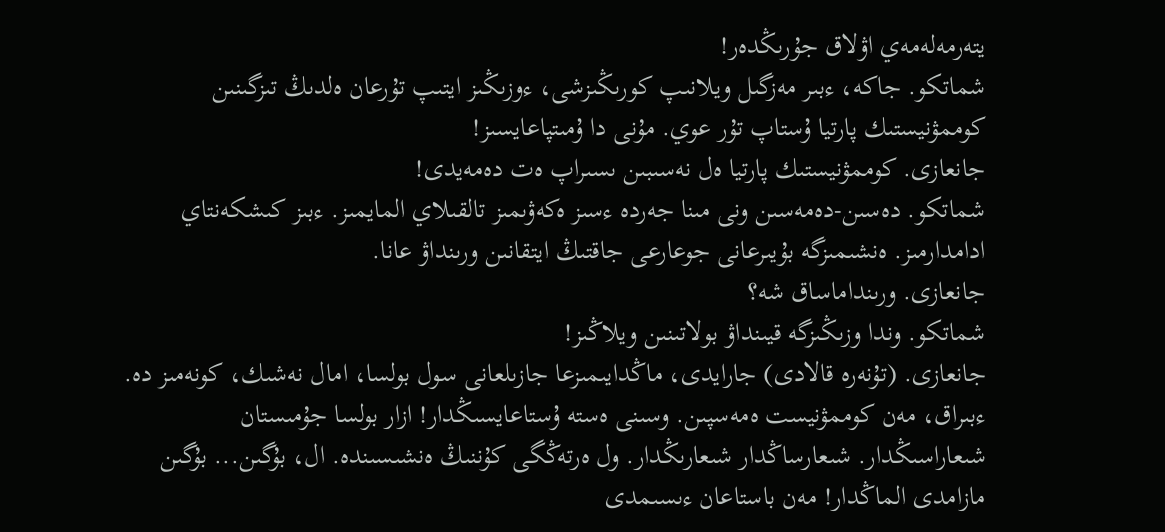يتەرمەلەمەي اۋلاق جۇرىڭدەر!
شماتكو. جاكە، ءبىر مەزگىل ويلانىپ كورىڭىزشى، ءوزىڭىز ايتىپ تۇرعان ەلدىڭ تىزگىنىن كوممۋنيستىك پارتيا ۇستاپ تۇر عوي. مۇنى دا ۇمىتپاعايسىز!
جانعازى. كوممۋنيستىك پارتيا ەل نەسىبىن ىسىراپ ەت دەمەيدى!
شماتكو. دەسىن-دەمەسىن ونى مىنا جەردە ءسىز ەكەۋىمىز تالقىلاي المايمىز. ءبىز كىشكەنتاي ادامدارمىز. ەنشىمىزگە بۇيىرعانى جوعارعى جاقتىڭ ايتقانىن ورىنداۋ عانا.
جانعازى. ورىنداماساق شە؟
شماتكو. وندا وزىڭىزگە قيىنداۋ بولاتىنىن ويلاڭىز!
جانعازى. (تۇنەرە قالادى) جارايدى، ماڭدايىمىزعا جازىلعانى سول بولسا، امال نەشىك، كونەمىز دە. ءبىراق، مەن كوممۋنيست ەمەسپىن. وسىنى ەستە ۇستاعايسىڭدار! ازار بولسا جۇمىستان شىعاراسىڭدار. شىعارساڭدار شىعارىڭدار. ول ەرتەڭگى كۇننىڭ ەنشىسىندە. ال، بۇگىن... بۇگىن مازامدى الماڭدار! مەن باستاعان ءىسىمدى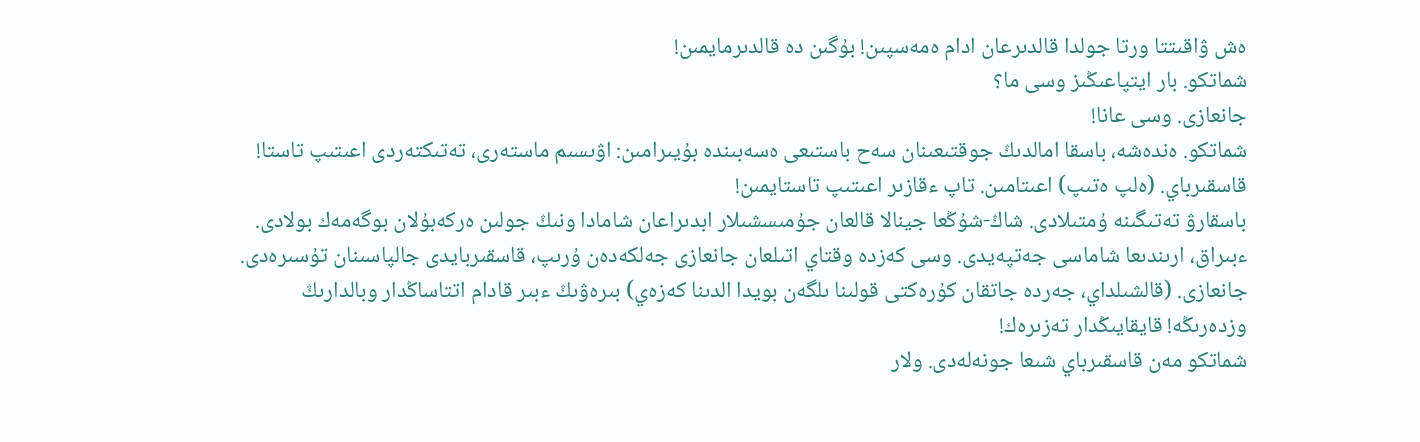ەش ۋاقىتتا ورتا جولدا قالدىرعان ادام ەمەسپىن! بۇگىن دە قالدىرمايمىن!
شماتكو. بار ايتپاعىڭىز وسى ما؟
جانعازى. وسى عانا!
شماتكو. ەندەشە، باسقا امالدىڭ جوقتىعىنان سەح باستىعى ەسەبىندە بۇيىرامىن: اۋىسىم ماستەرى، تەتىكتەردى اعىتىپ تاستا!
قاسقىرباي. (ەلپ ەتىپ) اعىتامىن. تاپ ءقازىر اعىتىپ تاستايمىن!
باسقارۋ تەتىگىنە ۇمتىلادى. شاڭ-شۇڭعا جينالا قالعان جۇمىسشىلار ابدىراعان شامادا ونىڭ جولىن ەركەبۇلان بوگەمەك بولادى. ءبىراق، ارىندىعا شاماسى جەتپەيدى. وسى كەزدە وقتاي اتىلعان جانعازى جەلكەدەن ۇرىپ، قاسقىربايدى جالپاسىنان تۇسىرەدى.
جانعازى. (قالشىلداي، جەردە جاتقان كۇرەكتى قولىنا ىلگەن بويدا الدىنا كەزەي) بىرەۋىڭ ءبىر قادام اتتاساڭدار وبالدارىڭ وزدەرىڭە! قايقايىڭدار تەزىرەك!
شماتكو مەن قاسقىرباي شىعا جونەلەدى. ولار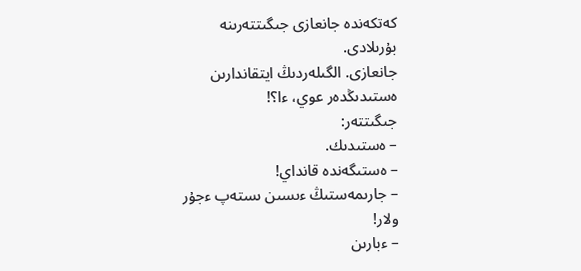كەتكەندە جانعازى جىگىتتەرىنە بۇرىلادى.
جانعازى. الگىلەردىڭ ايتقاندارىن ەستىدىڭدەر عوي، ءا؟!
جىگىتتەر:
– ەستىدىك.
– ەستىگەندە قانداي!
– جارىمەستىڭ ءىسىن ىستەپ ءجۇر ولار!
– ءبارىن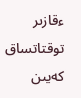ءقازىر توقتاتساق كەيىن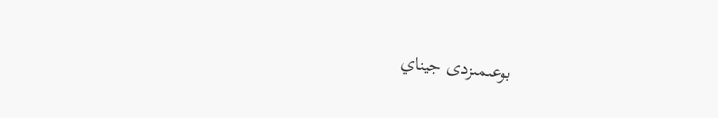بوعىمىزدى جيناي